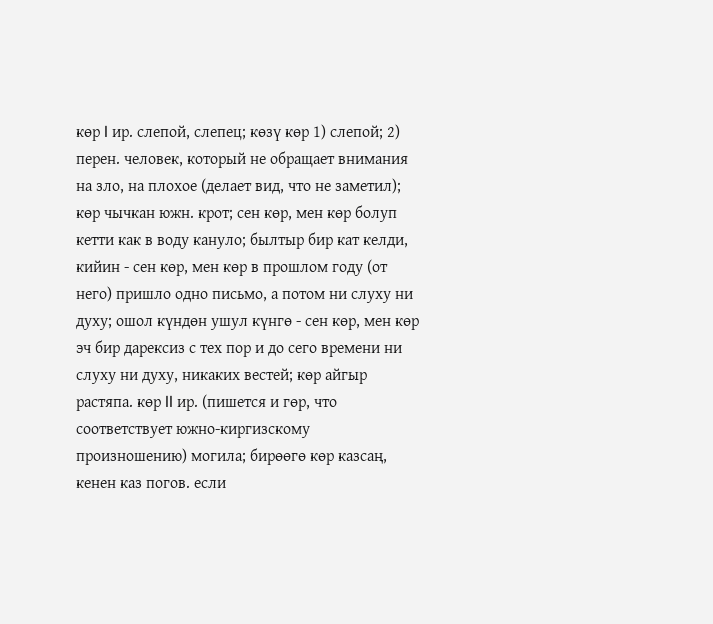көр I ир. слепой, слепец; көзү көр 1) слепой; 2) перен. человек, который не обращает внимания на зло, на плохое (делает вид, что не заметил); көр чычкан южн. крот; сен көр, мен көр болуп кетти как в воду кануло; былтыр бир кат келди, кийин - сен көр, мен көр в прошлом году (от него) пришло одно письмо, а потом ни слуху ни духу; ошол күндөн ушул күнгө - сен көр, мен көр эч бир дарексиз с тех пор и до сего времени ни слуху ни духу, никаких вестей; көр айгыр растяпа. көр II ир. (пишется и гөр, что соответствует южно-киргизскому произношению) могила; бирөөгө көр казсаң, кенен каз погов. если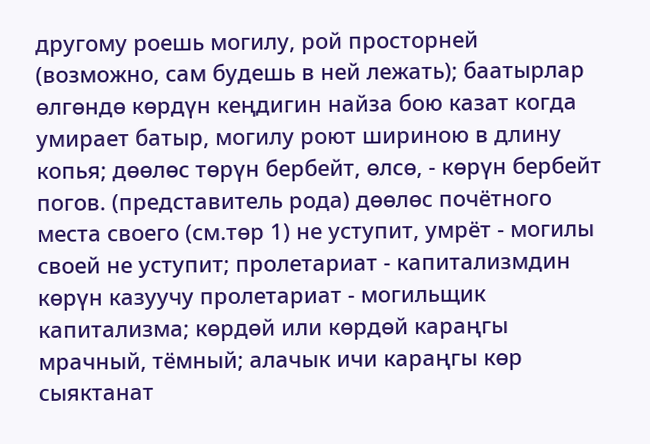другому роешь могилу, рой просторней (возможно, сам будешь в ней лежать); баатырлар өлгөндө көрдүн кеңдигин найза бою казат когда умирает батыр, могилу роют шириною в длину копья; дөөлөс төрүн бербейт, өлсө, - көрүн бербейт погов. (представитель рода) дөөлөс почётного места своего (см.төр 1) не уступит, умрёт - могилы своей не уступит; пролетариат - капитализмдин көрүн казуучу пролетариат - могильщик капитализма; көрдөй или көрдөй караңгы мрачный, тёмный; алачык ичи караңгы көр сыяктанат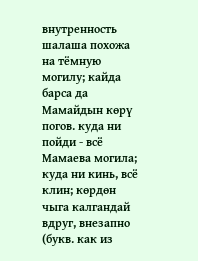внутренность шалаша похожа на тёмную могилу; кайда барса да Мамайдын көрү погов. куда ни пойди - всё Мамаева могила; куда ни кинь, всё клин; көрдөн чыга калгандай вдруг, внезапно (букв. как из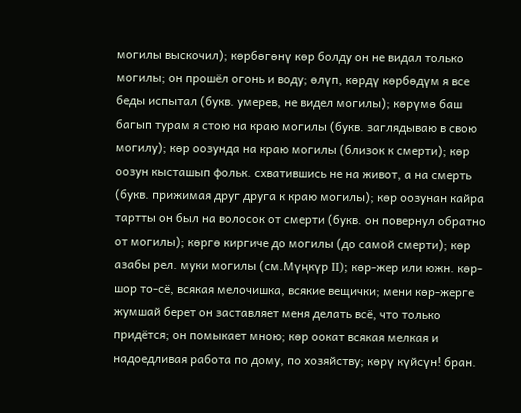могилы выскочил); көрбөгөнү көр болду он не видал только могилы; он прошёл огонь и воду; өлүп, көрдү көрбөдүм я все беды испытал (букв. умерев, не видел могилы); көрүмө баш багып турам я стою на краю могилы (букв. заглядываю в свою могилу); көр оозунда на краю могилы (близок к смерти); көр оозун кысташып фольк. схватившись не на живот, а на смерть (букв. прижимая друг друга к краю могилы); көр оозунан кайра тартты он был на волосок от смерти (букв. он повернул обратно от могилы); көргө киргиче до могилы (до самой смерти); көр азабы рел. муки могилы (см.Мүңкүр II); көр-жер или южн. көр-шор то-сё, всякая мелочишка, всякие вещички; мени көр-жерге жумшай берет он заставляет меня делать всё, что только придётся; он помыкает мною; көр оокат всякая мелкая и надоедливая работа по дому, по хозяйству; көрү күйсүн! бран.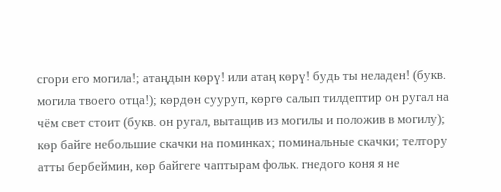сгори его могила!; атаңдын көрү! или атаң көрү! будь ты неладен! (букв. могила твоего отца!); көрдөн сууруп, көргө салып тилдептир он ругал на чём свет стоит (букв. он ругал, вытащив из могилы и положив в могилу); көр байге небольшие скачки на поминках; поминальные скачки; телтору атты бербеймин, көр байгеге чаптырам фольк. гнедого коня я не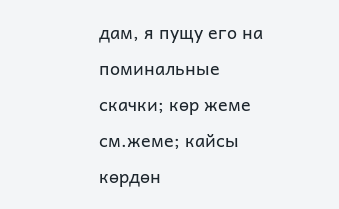дам, я пущу его на поминальные скачки; көр жеме см.жеме; кайсы көрдөн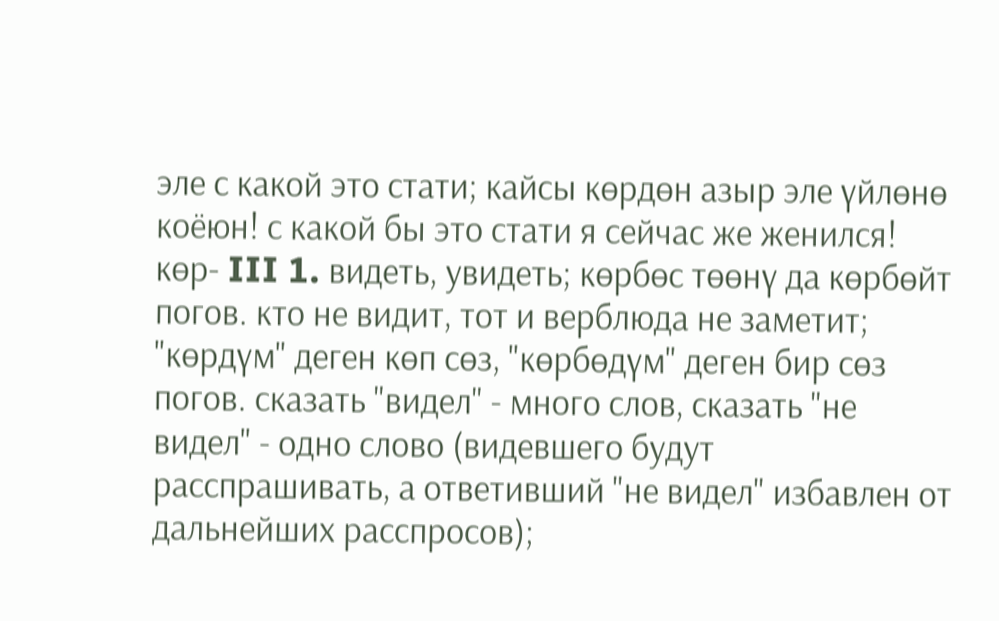эле с какой это стати; кайсы көрдөн азыр эле үйлөнө коёюн! с какой бы это стати я сейчас же женился! көр- III 1. видеть, увидеть; көрбөс төөнү да көрбөйт погов. кто не видит, тот и верблюда не заметит; "көрдүм" деген көп сөз, "көрбөдүм" деген бир сөз погов. сказать "видел" - много слов, сказать "не видел" - одно слово (видевшего будут расспрашивать, а ответивший "не видел" избавлен от дальнейших расспросов);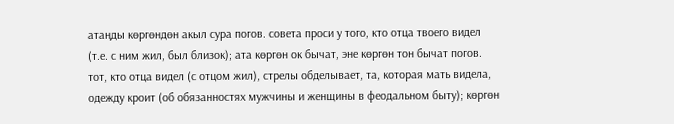атаңды көргөндөн акыл сура погов. совета проси у того, кто отца твоего видел (т.е. с ним жил, был близок); ата көргөн ок бычат, эне көргөн тон бычат погов. тот, кто отца видел (с отцом жил), стрелы обделывает, та, которая мать видела, одежду кроит (об обязанностях мужчины и женщины в феодальном быту); көргөн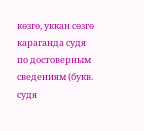көзгө, уккан сөзгө караганда судя по достоверным сведениям (букв. судя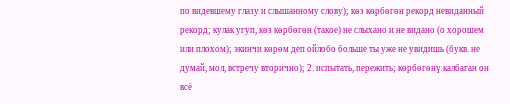по видевшему глазу и слышанному слову); көз көрбөгөн рекорд невиданный рекорд; кулак угуп, көз көрбөгөн (такое) не слыхано и не видано (о хорошем или плохом); экинчи көрөм деп ойлобо больше ты уже не увидишь (букв. не думай, мол, встречу вторично); 2. испытать, пережить; көрбөгөнү калбаган он всё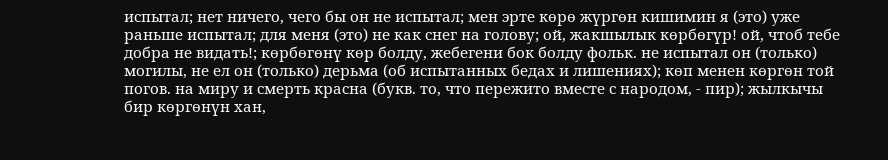испытал; нет ничего, чего бы он не испытал; мен эрте көрө жүргөн кишимин я (это) уже раньше испытал; для меня (это) не как снег на голову; ой, жакшылык көрбөгүр! ой, чтоб тебе добра не видать!; көрбөгөнү көр болду, жебегени бок болду фольк. не испытал он (только) могилы, не ел он (только) дерьма (об испытанных бедах и лишениях); көп менен көргөн той погов. на миру и смерть красна (букв. то, что пережито вместе с народом, - пир); жылкычы бир көргөнүн хан,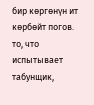бир көргөнүн ит көрбөйт погов. то, что испытывает табунщик,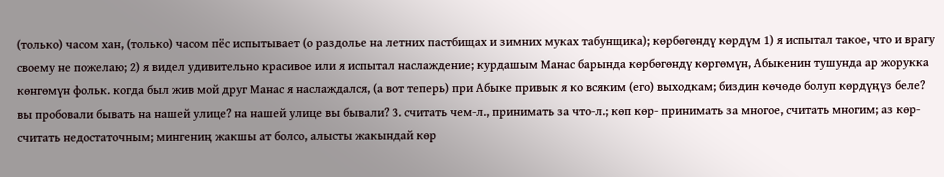(только) часом хан, (только) часом пёс испытывает (о раздолье на летних пастбищах и зимних муках табунщика); көрбөгөндү көрдүм 1) я испытал такое, что и врагу своему не пожелаю; 2) я видел удивительно красивое или я испытал наслаждение; курдашым Манас барында көрбөгөндү көргөмүн, Абыкенин тушунда ар жорукка көнгөмүн фольк. когда был жив мой друг Манас я наслаждался, (а вот теперь) при Абыке привык я ко всяким (его) выходкам; биздин көчөдө болуп көрдүңүз беле? вы пробовали бывать на нашей улице? на нашей улице вы бывали? 3. считать чем-л., принимать за что-л.; көп көр- принимать за многое, считать многим; аз көр- считать недостаточным; мингениң жакшы ат болсо, алысты жакындай көр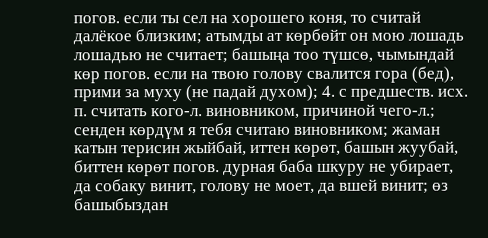погов. если ты сел на хорошего коня, то считай далёкое близким; атымды ат көрбөйт он мою лошадь лошадью не считает; башыңа тоо түшсө, чымындай көр погов. если на твою голову свалится гора (бед), прими за муху (не падай духом); 4. с предшеств. исх. п. считать кого-л. виновником, причиной чего-л.; сенден көрдүм я тебя считаю виновником; жаман катын терисин жыйбай, иттен көрөт, башын жуубай, биттен көрөт погов. дурная баба шкуру не убирает, да собаку винит, голову не моет, да вшей винит; өз башыбыздан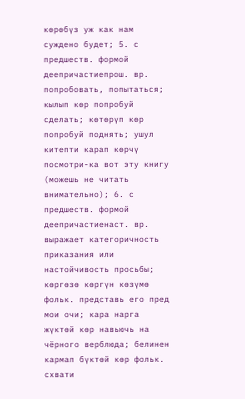көрөбүз уж как нам суждено будет; 5. с предшеств. формой деепричастиепрош. вр. попробовать, попытаться; кылып көр попробуй сделать; көтөрүп көр попробуй поднять; ушул китепти карап көрчү посмотри-ка вот эту книгу (можешь не читать внимательно); 6. с предшеств. формой деепричастиенаст. вр. выражает категоричность приказания или настойчивость просьбы; көргөзө көргүн көзүмө фольк. представь его пред мои очи; кара нарга жүктөй көр навьючь на чёрного верблюда; белинен кармап бүктөй көр фольк. схвати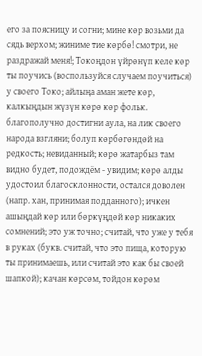его за поясницу и согни; мине көр возьми да сядь верхом; жиниме тие көрбө! смотри, не раздражай меня!; Токоңдон үйрөнүп келе көр ты поучись (воспользуйся случаем поучиться) у своего Токо; айлыңа аман жете көр, калкыңдын жүзүн көрө көр фольк. благополучно достигни аула, на лик своего народа взгляни; болуп көрбөгөндөй на редкость; невиданный; көрө жатарбыз там видно будет, подождём - увидим; көрө алды удостоил благосклонности, остался доволен (напр. хан, принимая подданного); ичкен ашыңдай көр или бөркүңдөй көр никаких сомнений; это уж точно; считай, что уже у тебя в руках (букв. считай, что это пища, которую ты принимаешь, или считай это как бы своей шапкой); качан көрсөм, тойдон көрөм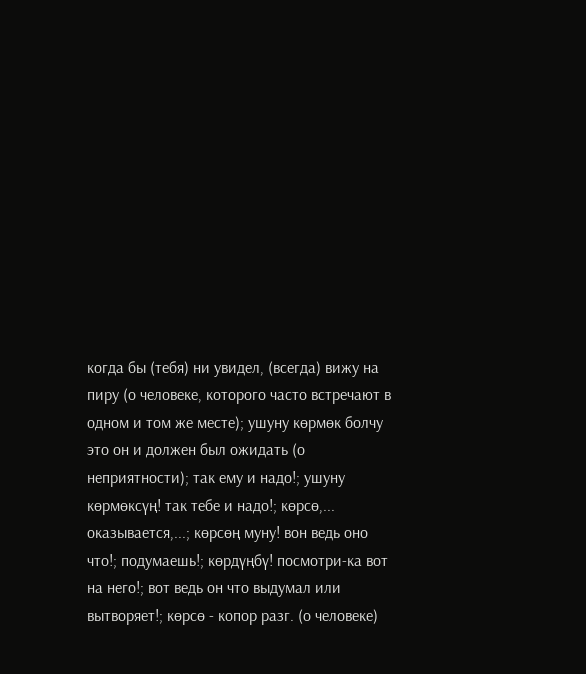когда бы (тебя) ни увидел, (всегда) вижу на пиру (о человеке, которого часто встречают в одном и том же месте); ушуну көрмөк болчу это он и должен был ожидать (о неприятности); так ему и надо!; ушуну көрмөксүң! так тебе и надо!; көрсө,... оказывается,...; көрсөң муну! вон ведь оно что!; подумаешь!; көрдүңбү! посмотри-ка вот на него!; вот ведь он что выдумал или вытворяет!; көрсө - копор разг. (о человеке)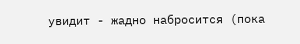увидит - жадно набросится (пока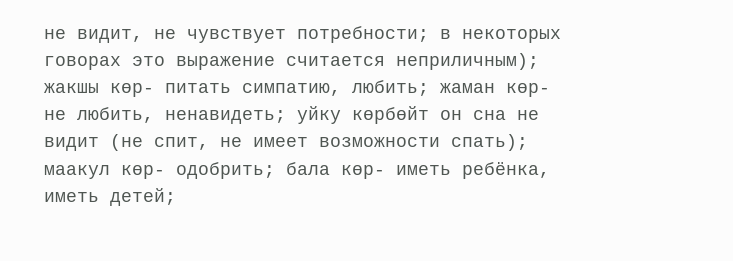не видит, не чувствует потребности; в некоторых говорах это выражение считается неприличным); жакшы көр- питать симпатию, любить; жаман көр- не любить, ненавидеть; уйку көрбөйт он сна не видит (не спит, не имеет возможности спать); маакул көр- одобрить; бала көр- иметь ребёнка, иметь детей;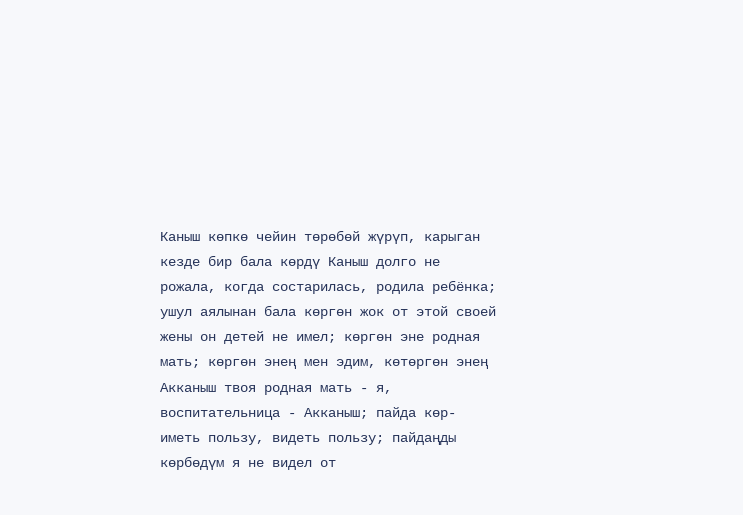Каныш көпкө чейин төрөбөй жүрүп, карыган кезде бир бала көрдү Каныш долго не рожала, когда состарилась, родила ребёнка; ушул аялынан бала көргөн жок от этой своей жены он детей не имел; көргөн эне родная мать; көргөн энең мен эдим, көтөргөн энең Акканыш твоя родная мать - я, воспитательница - Акканыш; пайда көр- иметь пользу, видеть пользу; пайдаңды көрбөдүм я не видел от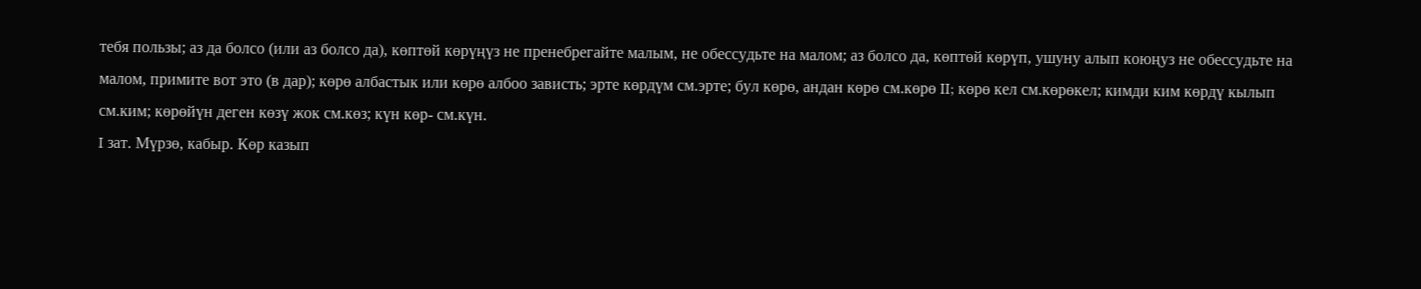тебя пользы; аз да болсо (или аз болсо да), көптөй көрүңүз не пренебрегайте малым, не обессудьте на малом; аз болсо да, көптөй көрүп, ушуну алып коюңуз не обессудьте на малом, примите вот это (в дар); көрө албастык или көрө албоо зависть; эрте көрдүм см.эрте; бул көрө, андан көрө см.көрө II; көрө кел см.көрөкел; кимди ким көрдү кылып см.ким; көрөйүн деген көзү жок см.көз; күн көр- см.күн.
I зат. Мүрзө, кабыр. Көр казып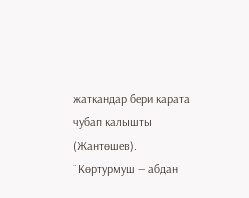жаткандар бери карата чубап калышты (Жантөшев).
¨Көртурмуш — абдан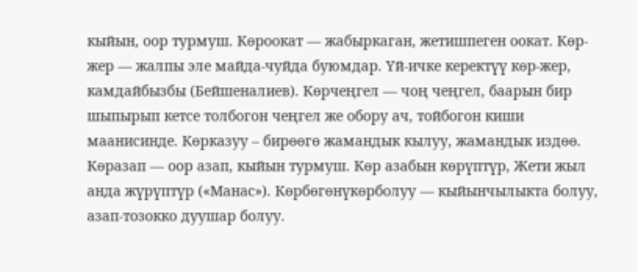кыйын, оор турмуш. Көроокат — жабыркаган, жетишпеген оокат. Көр-жер — жалпы эле майда-чуйда буюмдар. Үй-ичке керектүү көр-жер, камдайбызбы (Бейшеналиев). Көрчеңгел — чоң чеңгел, баарын бир шыпырып кетсе толбогон чеңгел же обору ач, тойбогон киши маанисинде. Көрказуу – бирөөгө жамандык кылуу, жамандык издөө. Көразап — оор азап, кыйын турмуш. Көр азабын көрүптүр, Жети жыл анда жүрүптүр («Манас»). Көрбөгөнүкөрболуу — кыйынчылыкта болуу, азап-тозокко дуушар болуу.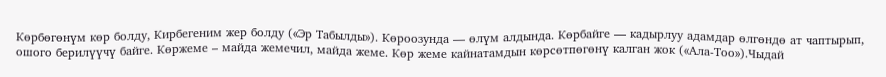Көрбөгөнүм көр болду, Кирбегеним жер болду («Эр Табылды»). Көроозунда — өлүм алдында. Көрбайге — кадырлуу адамдар өлгөндө ат чаптырып, ошого берилүүчү байге. Көржеме – майда жемечил, майда жеме. Көр жеме кайнатамдын көрсөтпөгөнү калган жок («Ала-Тоо»).Чыдай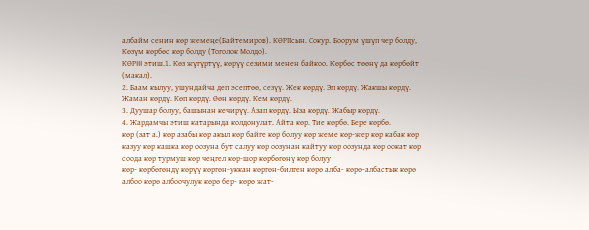албайм сенин көр жемеңе(Байтемиров). КӨРIIсын. Сокур. Боорум үшүп чер болду, Көзүм көрбөс көр болду (Тоголок Молдо).
КӨРIII этиш.1. Көз жүгүртүү, көрүү сезими менен байкоо. Көрбөс төөнү да көрбөйт (макал).
2. Баам кылуу, ушундайча деп эсептөө, сезүү. Жек көрдү. Эп көрдү. Жакшы көрдү. Жаман көрдү. Көп көрдү. Өөн көрдү. Кем көрдү.
3. Дуушар болуу, башынан кечирүү. Азап көрдү. Ыза көрдү. Жабыр көрдү.
4. Жардамчы этиш катарында колдонулат. Айта көр. Тие көрбө. Бере көрбө.
көр (зат а.) көр азабы көр акыл көр байге көр болуу көр жеме көр-жер көр кабак көр казуу көр кашка көр оозуна бут салуу көр оозунан кайтуу көр оозунда көр оокат көр соода көр турмуш көр чеңгел көр-шор көрбөгөнү көр болуу
көр- көрбөгөндү көрүү көргөн-уккан көргөн-билген көрө алба- көрө-албастык көрө албоо көрө албоочулук көрө бер- көрө жат-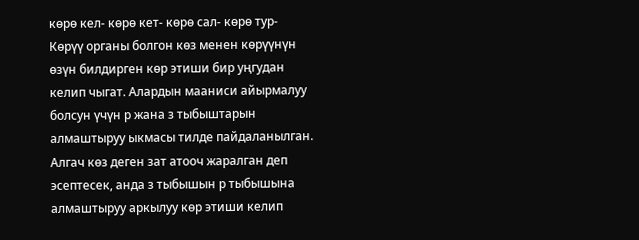көрө кел- көрө кет- көрө сал- көрө тур-
Көрүү органы болгон көз менен көрүүнүн өзүн билдирген көр этиши бир уңгудан келип чыгат. Алардын мааниси айырмалуу болсун үчүн р жана з тыбыштарын алмаштыруу ыкмасы тилде пайдаланылган. Алгач көз деген зат атооч жаралган деп эсептесек, анда з тыбышын р тыбышына алмаштыруу аркылуу көр этиши келип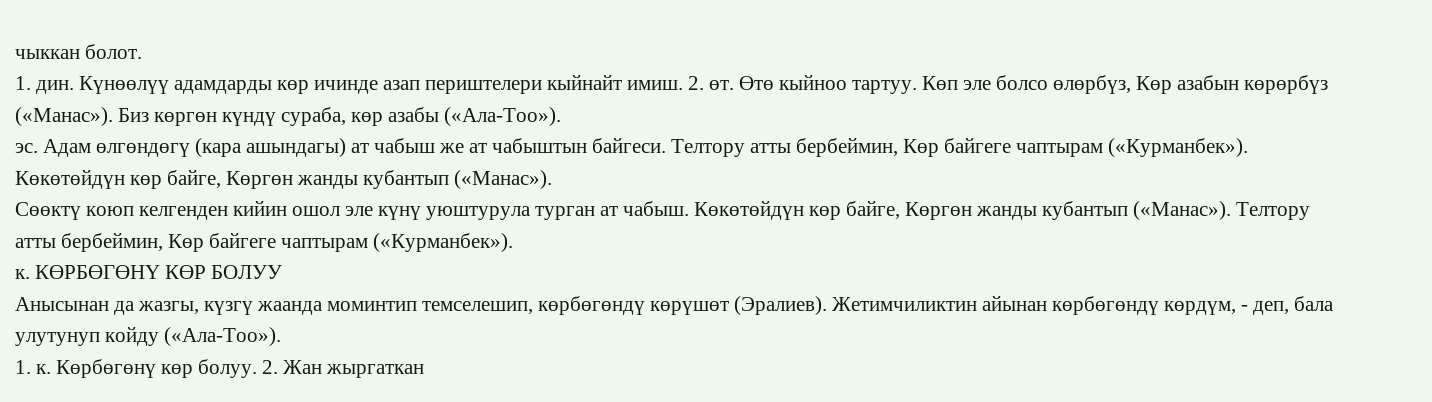чыккан болот.
1. дин. Күнөөлүү адамдарды көр ичинде азап периштелери кыйнайт имиш. 2. өт. Өтө кыйноо тартуу. Көп эле болсо өлөрбүз, Көр азабын көрөрбүз («Манас»). Биз көргөн күндү сураба, көр азабы («Ала-Тоо»).
эс. Адам өлгөндөгү (кара ашындагы) ат чабыш же ат чабыштын байгеси. Телтору атты бербеймин, Көр байгеге чаптырам («Курманбек»). Көкөтөйдүн көр байге, Көргөн жанды кубантып («Манас»).
Сөөктү коюп келгенден кийин ошол эле күнү уюштурула турган ат чабыш. Көкөтөйдүн көр байге, Көргөн жанды кубантып («Манас»). Телтору атты бербеймин, Көр байгеге чаптырам («Курманбек»).
к. КӨРБӨГӨНҮ КӨР БОЛУУ
Анысынан да жазгы, күзгү жаанда моминтип темселешип, көрбөгөндү көрүшөт (Эралиев). Жетимчиликтин айынан көрбөгөндү көрдүм, - деп, бала улутунуп койду («Ала-Тоо»).
1. к. Көрбөгөнү көр болуу. 2. Жан жыргаткан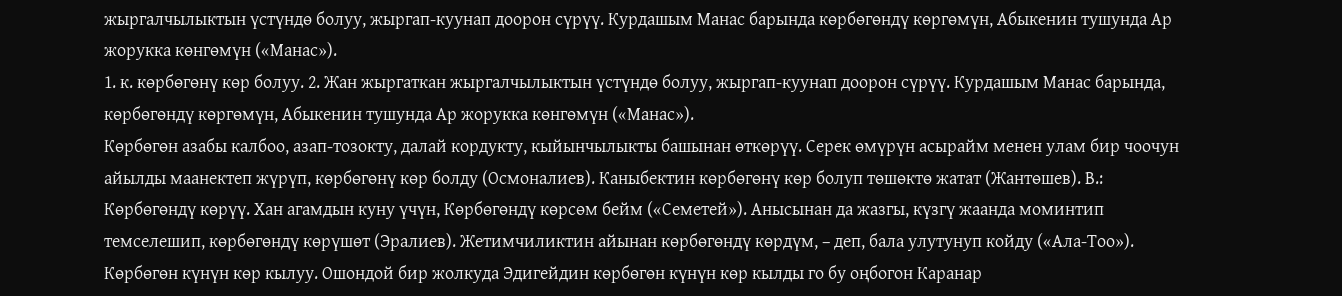жыргалчылыктын үстүндө болуу, жыргап-куунап доорон сүрүү. Курдашым Манас барында көрбөгөндү көргөмүн, Абыкенин тушунда Ар жорукка көнгөмүн («Манас»).
1. к. көрбөгөнү көр болуу. 2. Жан жыргаткан жыргалчылыктын үстүндө болуу, жыргап-куунап доорон сүрүү. Курдашым Манас барында, көрбөгөндү көргөмүн, Абыкенин тушунда Ар жорукка көнгөмүн («Манас»).
Көрбөгөн азабы калбоо, азап-тозокту, далай кордукту, кыйынчылыкты башынан өткөрүү. Серек өмүрүн асырайм менен улам бир чоочун айылды маанектеп жүрүп, көрбөгөнү көр болду (Осмоналиев). Каныбектин көрбөгөнү көр болуп төшөктө жатат (Жантөшев). В.: Көрбөгөндү көрүү. Хан агамдын куну үчүн, Көрбөгөндү көрсөм бейм («Семетей»). Анысынан да жазгы, күзгү жаанда моминтип темселешип, көрбөгөндү көрүшөт (Эралиев). Жетимчиликтин айынан көрбөгөндү көрдүм, – деп, бала улутунуп койду («Ала-Тоо»). Көрбөгөн күнүн көр кылуу. Ошондой бир жолкуда Эдигейдин көрбөгөн күнүн көр кылды го бу оңбогон Каранар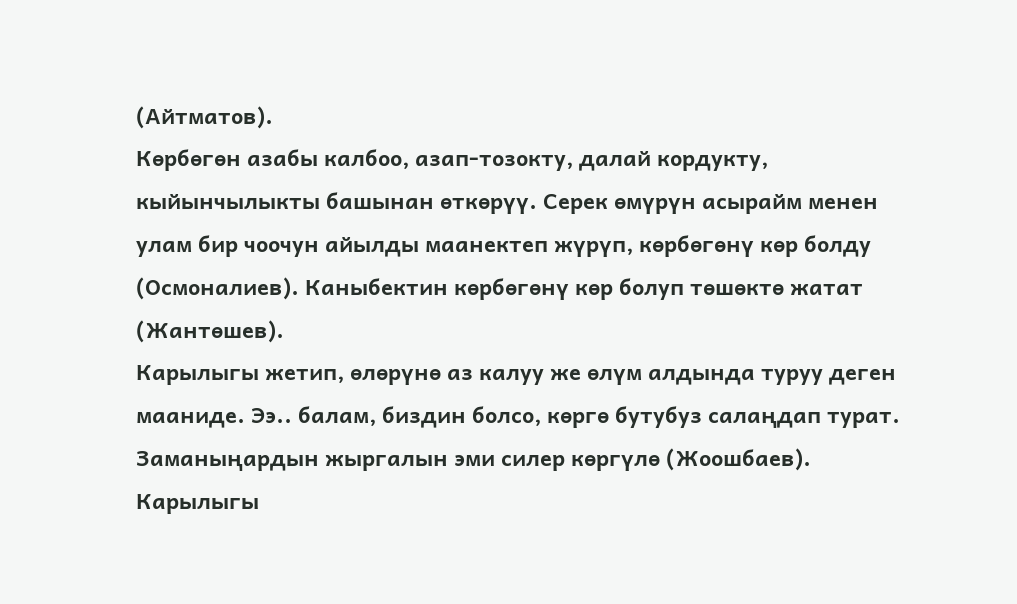(Айтматов).
Көрбөгөн азабы калбоо, азап-тозокту, далай кордукту, кыйынчылыкты башынан өткөрүү. Серек өмүрүн асырайм менен улам бир чоочун айылды маанектеп жүрүп, көрбөгөнү көр болду (Осмоналиев). Каныбектин көрбөгөнү көр болуп төшөктө жатат (Жантөшев).
Карылыгы жетип, өлөрүнө аз калуу же өлүм алдында туруу деген мааниде. Ээ.. балам, биздин болсо, көргө бутубуз салаңдап турат. Заманыңардын жыргалын эми силер көргүлө (Жоошбаев).
Карылыгы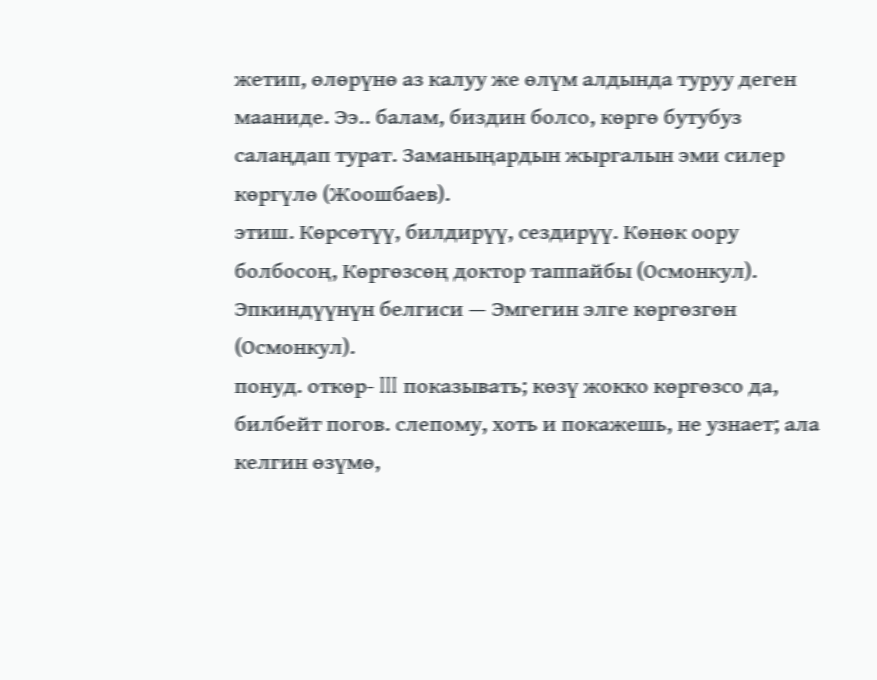жетип, өлөрүнө аз калуу же өлүм алдында туруу деген мааниде. Ээ.. балам, биздин болсо, көргө бутубуз салаңдап турат. Заманыңардын жыргалын эми силер көргүлө (Жоошбаев).
этиш. Көрсөтүү, билдирүү, сездирүү. Көнөк оору болбосоң, Көргөзсөң доктор таппайбы (Осмонкул). Эпкиндүүнүн белгиси — Эмгегин элге көргөзгөн (Осмонкул).
понуд. откөр- III показывать; көзү жокко көргөзсо да, билбейт погов. слепому, хоть и покажешь, не узнает; ала келгин өзүмө,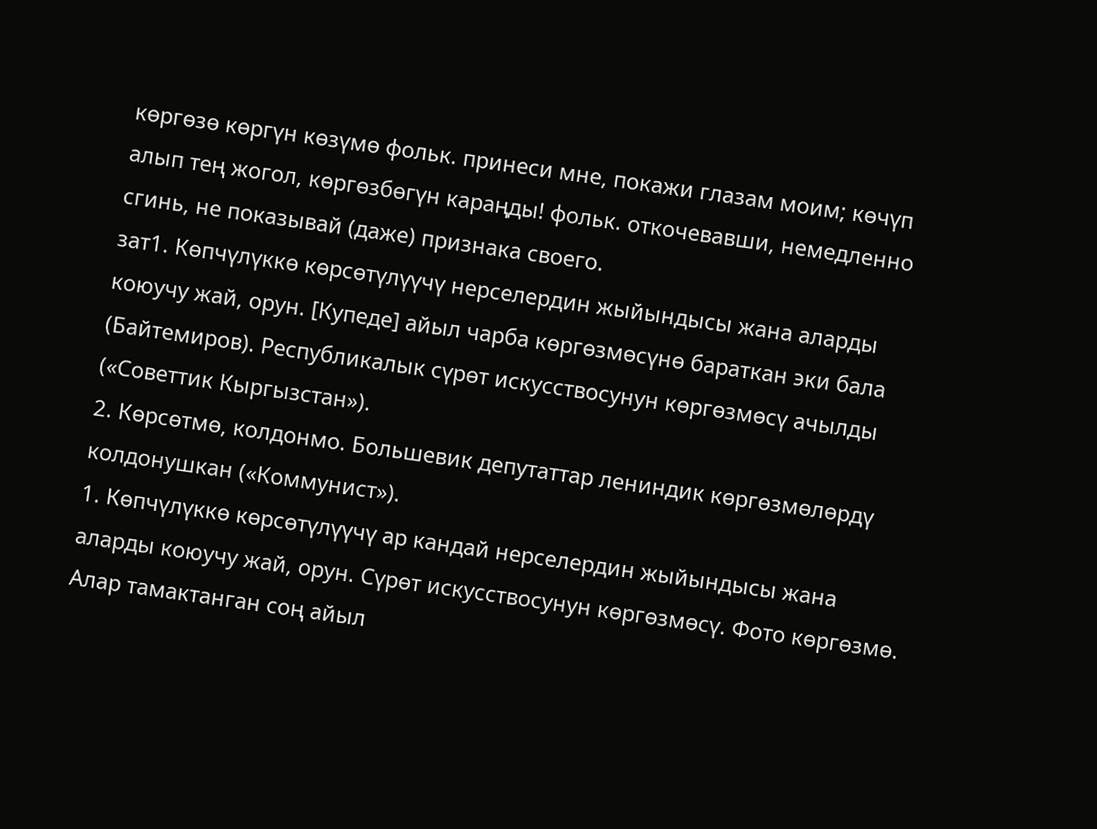көргөзө көргүн көзүмө фольк. принеси мне, покажи глазам моим; көчүп алып тең жогол, көргөзбөгүн караңды! фольк. откочевавши, немедленно сгинь, не показывай (даже) признака своего.
зат1. Көпчүлүккө көрсөтүлүүчү нерселердин жыйындысы жана аларды коюучу жай, орун. [Купеде] айыл чарба көргөзмөсүнө бараткан эки бала (Байтемиров). Республикалык сүрөт искусствосунун көргөзмөсү ачылды («Советтик Кыргызстан»).
2. Көрсөтмө, колдонмо. Большевик депутаттар лениндик көргөзмөлөрдү колдонушкан («Коммунист»).
1. Көпчүлүккө көрсөтүлүүчү ар кандай нерселердин жыйындысы жана аларды коюучу жай, орун. Сүрөт искусствосунун көргөзмөсү. Фото көргөзмө. Алар тамактанган соң айыл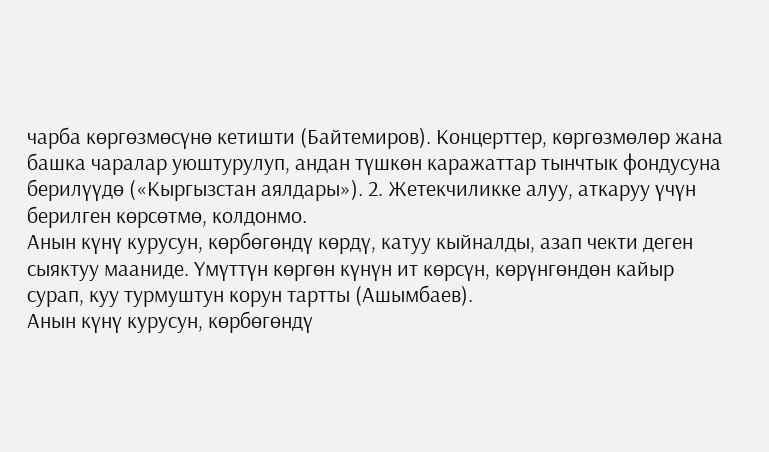чарба көргөзмөсүнө кетишти (Байтемиров). Концерттер, көргөзмөлөр жана башка чаралар уюштурулуп, андан түшкөн каражаттар тынчтык фондусуна берилүүдө («Кыргызстан аялдары»). 2. Жетекчиликке алуу, аткаруу үчүн берилген көрсөтмө, колдонмо.
Анын күнү курусун, көрбөгөндү көрдү, катуу кыйналды, азап чекти деген сыяктуу мааниде. Үмүттүн көргөн күнүн ит көрсүн, көрүнгөндөн кайыр сурап, куу турмуштун корун тартты (Ашымбаев).
Анын күнү курусун, көрбөгөндү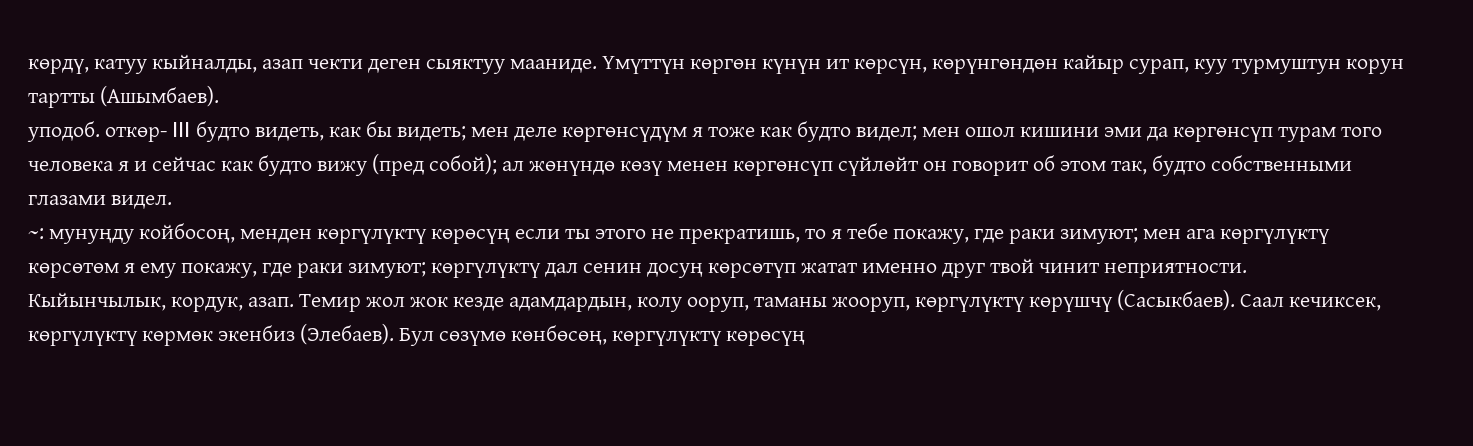көрдү, катуу кыйналды, азап чекти деген сыяктуу мааниде. Үмүттүн көргөн күнүн ит көрсүн, көрүнгөндөн кайыр сурап, куу турмуштун корун тартты (Ашымбаев).
уподоб. откөр- III будто видеть, как бы видеть; мен деле көргөнсүдүм я тоже как будто видел; мен ошол кишини эми да көргөнсүп турам того человека я и сейчас как будто вижу (пред собой); ал жөнүндө көзү менен көргөнсүп сүйлөйт он говорит об этом так, будто собственными глазами видел.
~: мунуңду койбосоң, менден көргүлүктү көрөсүң если ты этого не прекратишь, то я тебе покажу, где раки зимуют; мен ага көргүлүктү көрсөтөм я ему покажу, где раки зимуют; көргүлүктү дал сенин досуң көрсөтүп жатат именно друг твой чинит неприятности.
Кыйынчылык, кордук, азап. Темир жол жок кезде адамдардын, колу ооруп, таманы жооруп, көргүлүктү көрүшчү (Сасыкбаев). Саал кечиксек, көргүлүктү көрмөк экенбиз (Элебаев). Бул сөзүмө көнбөсөң, көргүлүктү көрөсүң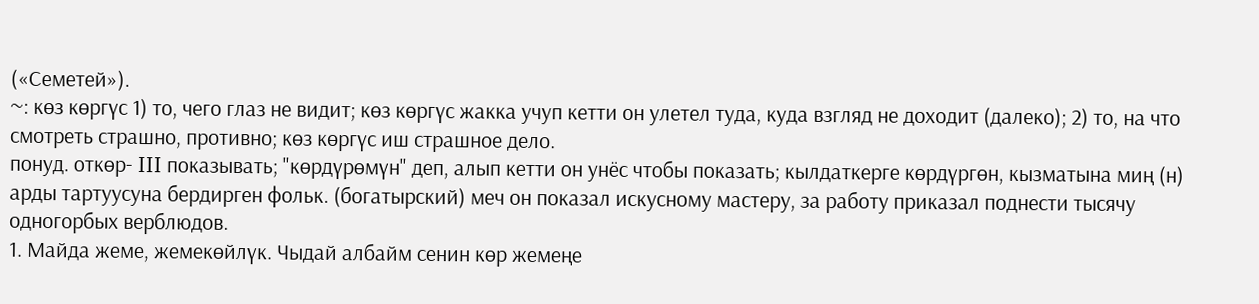(«Семетей»).
~: көз көргүс 1) то, чего глаз не видит; көз көргүс жакка учуп кетти он улетел туда, куда взгляд не доходит (далеко); 2) то, на что смотреть страшно, противно; көз көргүс иш страшное дело.
понуд. откөр- III показывать; "көрдүрөмүн" деп, алып кетти он унёс чтобы показать; кылдаткерге көрдүргөн, кызматына миң (н) арды тартуусуна бердирген фольк. (богатырский) меч он показал искусному мастеру, за работу приказал поднести тысячу одногорбых верблюдов.
1. Майда жеме, жемекөйлүк. Чыдай албайм сенин көр жемеңе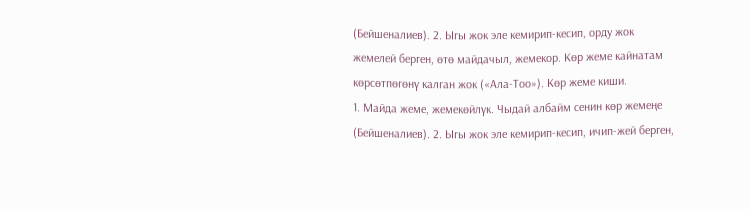(Бейшеналиев). 2. Ыгы жок эле кемирип-кесип, орду жок жемелей берген, өтө майдачыл, жемекор. Көр жеме кайнатам көрсөтпөгөнү калган жок («Ала-Тоо»). Көр жеме киши.
1. Майда жеме, жемекөйлүк. Чыдай албайм сенин көр жемеңе (Бейшеналиев). 2. Ыгы жок эле кемирип-кесип, ичип-жей берген,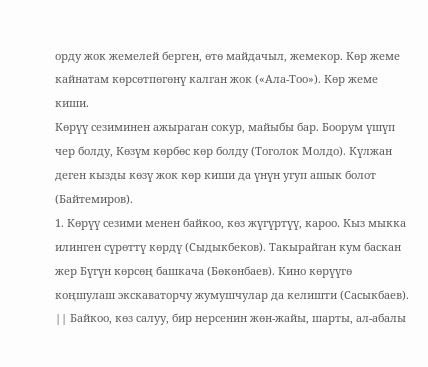орду жок жемелей берген, өтө майдачыл, жемекор. Көр жеме кайнатам көрсөтпөгөнү калган жок («Ала-Тоо»). Көр жеме киши.
Көрүү сезиминен ажыраган сокур, майыбы бар. Боорум үшүп чер болду, Көзүм көрбөс көр болду (Тоголок Молдо). Күлжан деген кызды көзү жок көр киши да үнүн угуп ашык болот (Байтемиров).
1. Көрүү сезими менен байкоо, көз жүгүртүү, кароо. Кыз мыкка илинген сүрөттү көрдү (Сыдыкбеков). Такырайган кум баскан жер Бүгүн көрсөң башкача (Бөкөнбаев). Кино көрүүгө коңшулаш экскаваторчу жумушчулар да келишти (Сасыкбаев). || Байкоо, көз салуу, бир нерсенин жөн-жайы, шарты, ал-абалы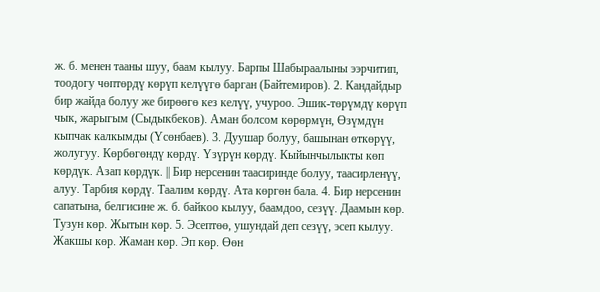ж. б. менен тааны шуу, баам кылуу. Барпы Шабыраалыны ээрчитип, тоодогу чөптөрдү көрүп келүүгө барган (Байтемиров). 2. Кандайдыр бир жайда болуу же бирөөгө кез келүү, учуроо. Эшик-төрүмдү көрүп чык, жарыгым (Сыдыкбеков). Аман болсом көрөрмүн, Өзүмдүн кыпчак калкымды (Үсөнбаев). 3. Дуушар болуу, башынан өткөрүү, жолугуу. Көрбөгөндү көрдү. Үзүрүн көрдү. Кыйынчылыкты көп көрдүк. Азап көрдүк. || Бир нерсенин таасиринде болуу, таасирленүү, алуу. Тарбия көрдү. Таалим көрдү. Ата көргөн бала. 4. Бир нерсенин сапатына, белгисине ж. б. байкоо кылуу, баамдоо, сезүү. Даамын көр. Тузун көр. Жытын көр. 5. Эсептөө, ушундай деп сезүү, эсеп кылуу. Жакшы көр. Жаман көр. Эп көр. Өөн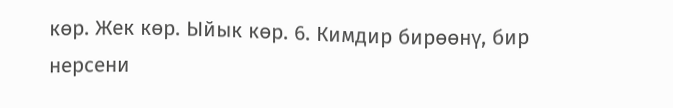көр. Жек көр. Ыйык көр. 6. Кимдир бирөөнү, бир нерсени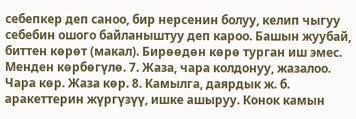себепкер деп саноо, бир нерсенин болуу, келип чыгуу себебин ошого байланыштуу деп кароо. Башын жуубай, биттен көрөт (макал). Бирөөдөн көрө турган иш эмес. Менден көрбөгүлө. 7. Жаза, чара колдонуу, жазалоо. Чара көр. Жаза көр. 8. Камылга, даярдык ж. б. аракеттерин жүргүзүү, ишке ашыруу. Конок камын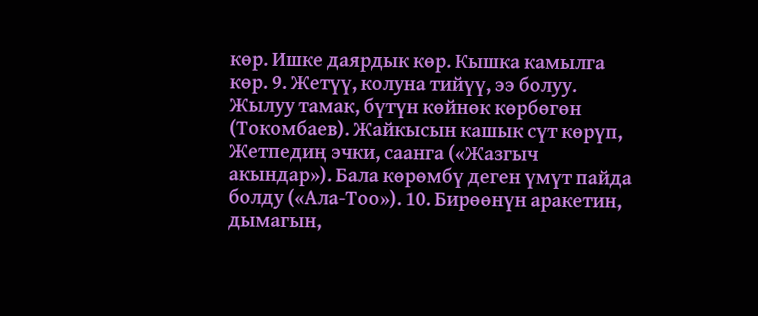көр. Ишке даярдык көр. Кышка камылга көр. 9. Жетүү, колуна тийүү, ээ болуу. Жылуу тамак, бүтүн көйнөк көрбөгөн (Токомбаев). Жайкысын кашык сүт көрүп, Жетпедиң эчки, саанга («Жазгыч акындар»). Бала көрөмбү деген үмүт пайда болду («Ала-Тоо»). 10. Бирөөнүн аракетин, дымагын,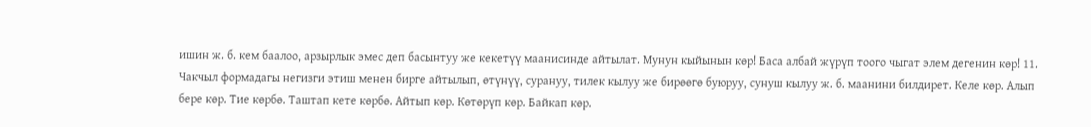ишин ж. б. кем баалоо, арзырлык эмес деп басынтуу же кекетүү маанисинде айтылат. Мунун кыйынын көр! Баса албай жүрүп тоого чыгат элем дегенин көр! 11. Чакчыл формадагы негизги этиш менен бирге айтылып, өтүнүү, сурануу, тилек кылуу же бирөөгө буюруу, сунуш кылуу ж. б. маанини билдирет. Келе көр. Алып бере көр. Тие көрбө. Таштап кете көрбө. Айтып көр. Көтөрүп көр. Байкап көр.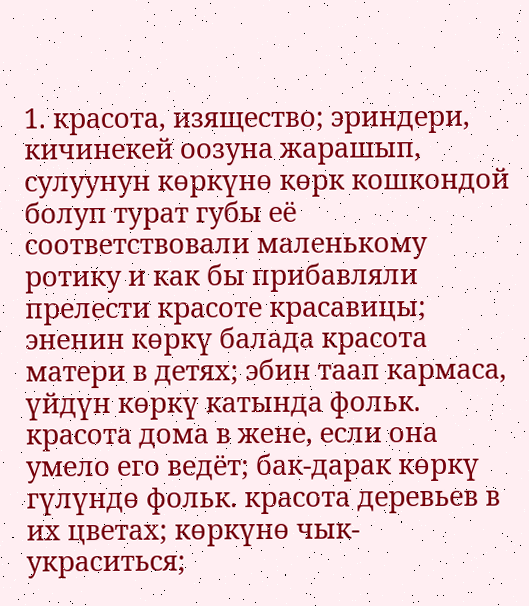1. красота, изящество; эриндери, кичинекей оозуна жарашып, сулуунун көркүнө көрк кошкондой болуп турат губы её соответствовали маленькому ротику и как бы прибавляли прелести красоте красавицы; эненин көркү балада красота матери в детях; эбин таап кармаса, үйдүн көркү катында фольк. красота дома в жене, если она умело его ведёт; бак-дарак көркү гүлүндө фольк. красота деревьев в их цветах; көркүнө чык- украситься;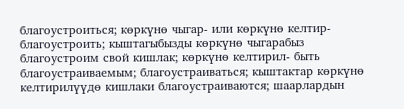благоустроиться; көркүнө чыгар- или көркүнө келтир-благоустроить; кыштагыбызды көркүнө чыгарабыз благоустроим свой кишлак; көркүнө келтирил- быть благоустраиваемым; благоустраиваться; кыштактар көркүнө келтирилүүдө кишлаки благоустраиваются; шаарлардын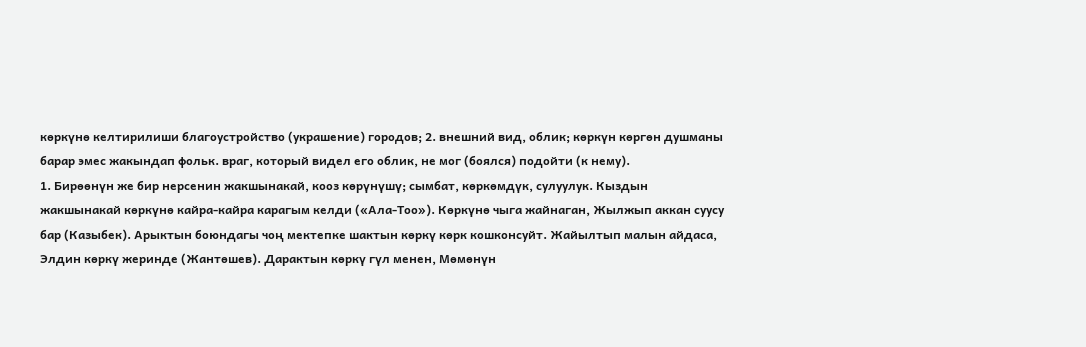көркүнө келтирилиши благоустройство (украшение) городов; 2. внешний вид, облик; көркүн көргөн душманы барар эмес жакындап фольк. враг, который видел его облик, не мог (боялся) подойти (к нему).
1. Бирөөнүн же бир нерсенин жакшынакай, кооз көрүнүшү; сымбат, көркөмдүк, сулуулук. Кыздын жакшынакай көркүнө кайра-кайра карагым келди («Ала-Тоо»). Көркүнө чыга жайнаган, Жылжып аккан суусу бар (Казыбек). Арыктын боюндагы чоң мектепке шактын көркү көрк кошконсуйт. Жайылтып малын айдаса, Элдин көркү жеринде (Жантөшев). Дарактын көркү гүл менен, Мөмөнүн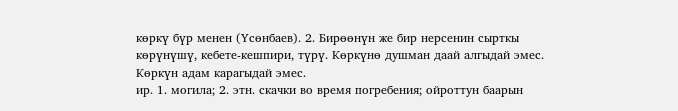көркү бүр менен (Үсөнбаев). 2. Бирөөнүн же бир нерсенин сырткы көрүнүшү, кебете-кешпири, түрү. Көркүнө душман даай алгыдай эмес. Көркүн адам карагыдай эмес.
ир. 1. могила; 2. этн. скачки во время погребения; ойроттун баарын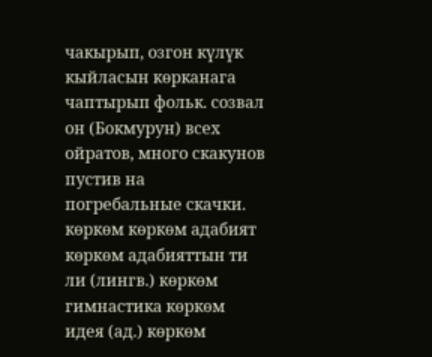чакырып, озгон күлүк кыйласын көрканага чаптырып фольк. созвал он (Бокмурун) всех ойратов, много скакунов пустив на погребальные скачки.
көркөм көркөм адабият көркөм адабияттын ти ли (лингв.) көркөм гимнастика көркөм идея (ад.) көркөм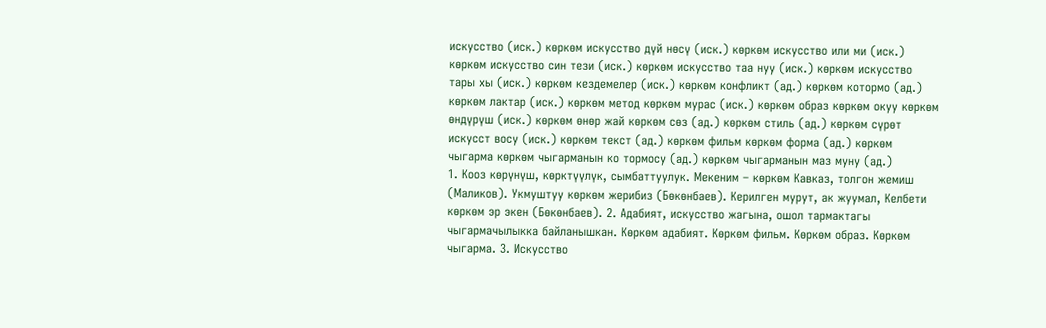искусство (иск.) көркөм искусство дүй нөсү (иск.) көркөм искусство или ми (иск.) көркөм искусство син тези (иск.) көркөм искусство таа нуу (иск.) көркөм искусство тары хы (иск.) көркөм кездемелер (иск.) көркөм конфликт (ад.) көркөм котормо (ад.) көркөм лактар (иск.) көркөм метод көркөм мурас (иск.) көркөм образ көркөм окуу көркөм өндүрүш (иск.) көркөм өнөр жай көркөм сөз (ад.) көркөм стиль (ад.) көркөм сүрөт искусст восу (иск.) көркөм текст (ад.) көркөм фильм көркөм форма (ад.) көркөм чыгарма көркөм чыгарманын ко тормосу (ад.) көркөм чыгарманын маз муну (ад.)
1. Кооз көрүнүш, көрктүүлүк, сымбаттуулук. Мекеним – көркөм Кавказ, толгон жемиш (Маликов). Укмуштуу көркөм жерибиз (Бөкөнбаев). Керилген мурут, ак жуумал, Келбети көркөм эр экен (Бөкөнбаев). 2. Адабият, искусство жагына, ошол тармактагы чыгармачылыкка байланышкан. Көркөм адабият. Көркөм фильм. Көркөм образ. Көркөм чыгарма. 3. Искусство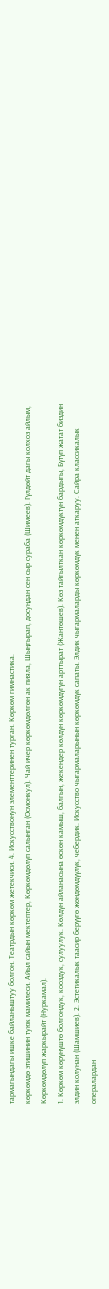тармагындагы ишке байланыштуу болгон. Театрдын көркөм жетекчиси. 4. Искусствонун элементтеринен турган. Көркөм гимнастика.
көркөмдө этишинин туюк мамилеси. Айыл сайын мектептер, Көркөмдөлүп салынган (Осмонкул). Чай ичер көркөмдөлгөн ак пияла, Шыңгырап, досуңдан сен сыр сураба (Шимеев). Гүлдөйт дагы колхоз айлым, Көркөмдөлүп жаркырайт (Нуркамал).
1. Көркөм көрүнүштө болгондук, кооздук, сулуулук. Көлдүн айланасына өскөн камыш, балгын, жекендер көлдүн көркөмдүгүн арттырат (Жантөшев). Көз тайгылткан көркөмдүктүн бардыгы, Бүтүп жатат биздин элдин колунан (Шамшиев). 2. Эстетикалык таасир берүүгө жөндөмдүүлүк, чебердик. Искусство чыгармаларынын көркөмдүк сапаты. Элдик чыгармаларды көркөмдүк менен аткаруу. Сайра классикалык опералардан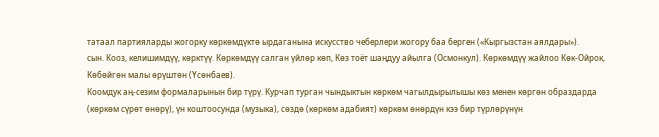татаал партияларды жогорку көркөмдүктө ырдаганына искусство чеберлери жогору баа берген («Кыргызстан аялдары»).
сын. Кооз, келишимдүү, көрктүү. Көркөмдүү салган үйлөр көп, Көз тоёт шаңдуу айылга (Осмонкул). Көркөмдүү жайлоо Көк-Ойрок, Көбөйгөн малы өрүштөн (Үсөнбаев).
Коомдук аң-сезим формаларынын бир түрү. Курчап турган чындыктын көркөм чагылдырылышы көз менен көргөн образдарда (көркөм сүрөт өнөрү), үн коштоосунда (музыка), сөздө (көркөм адабият) көркөм өнөрдүн кээ бир түрлөрүнүн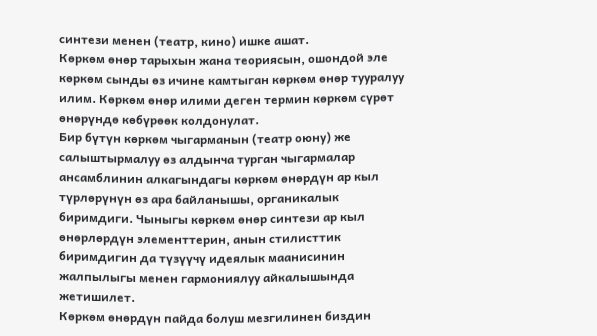синтези менен (театр, кино) ишке ашат.
Көркөм өнөр тарыхын жана теориясын, ошондой эле көркөм сынды өз ичине камтыган көркөм өнөр тууралуу илим. Көркөм өнөр илими деген термин көркөм сүрөт өнөрүндө көбүрөөк колдонулат.
Бир бүтүн көркөм чыгарманын (театр оюну) же салыштырмалуу өз алдынча турган чыгармалар ансамблинин алкагындагы көркөм өнөрдүн ар кыл түрлөрүнүн өз ара байланышы, органикалык биримдиги. Чыныгы көркөм өнөр синтези ар кыл өнөрлөрдүн элементтерин, анын стилисттик биримдигин да түзүүчү идеялык маанисинин жалпылыгы менен гармониялуу айкалышында жетишилет.
Көркөм өнөрдүн пайда болуш мезгилинен биздин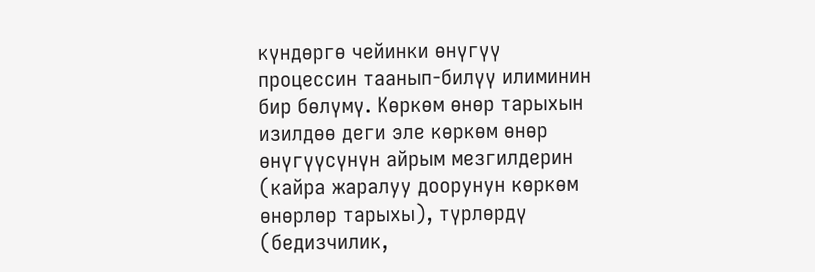күндөргө чейинки өнүгүү процессин таанып-билүү илиминин бир бөлүмү. Көркөм өнөр тарыхын изилдөө деги эле көркөм өнөр өнүгүүсүнүн айрым мезгилдерин (кайра жаралуу доорунун көркөм өнөрлөр тарыхы), түрлөрдү (бедизчилик,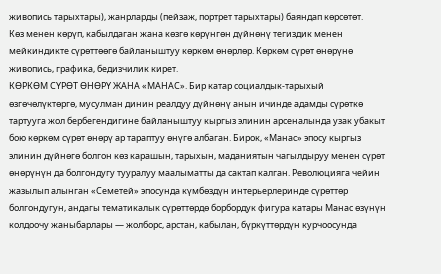живопись тарыхтары), жанрларды (пейзаж, портрет тарыхтары) баяндап көрсөтөт.
Көз менен көрүп, кабылдаган жана көзгө көрүнгөн дүйнөнү тегиздик менен мейкиндикте сүрөттөөгө байланыштуу көркөм өнөрлөр. Көркөм сүрөт өнөрүнө живопись, графика, бедизчилик кирет.
КӨРКӨМ СҮРӨТ ӨНӨРҮ ЖАНА «МАНАС». Бир катар социалдык-тарыхый өзгөчөлүктөргө, мусулман динин реалдуу дүйнөнү анын ичинде адамды сүрөткө тартууга жол бербегендигине байланыштуу кыргыз элинин арсеналында узак убакыт бою көркөм сүрөт өнөрү ар тараптуу өнүгө албаган. Бирок, «Манас» эпосу кыргыз элинин дүйнөгө болгон көз карашын, тарыхын, маданиятын чагылдыруу менен сүрөт өнөрүнүн да болгондугу тууралуу маалыматты да сактап калган. Революцияга чейин жазылып алынган «Семетей» эпосунда күмбөздүн интерьерлеринде сүрөттөр болгондугун, андагы тематикалык сүрөттөрдө борбордук фигура катары Манас өзүнүн колдоочу жаныбарлары — жолборс, арстан, кабылан, бүркүттөрдүн курчоосунда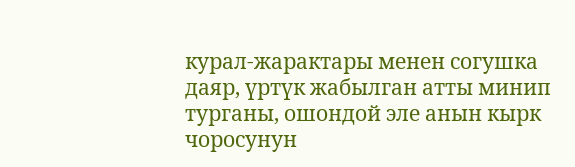курал-жарактары менен согушка даяр, үртүк жабылган атты минип турганы, ошондой эле анын кырк чоросунун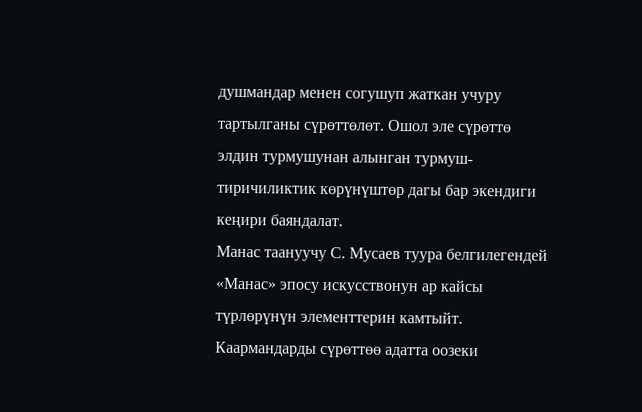душмандар менен согушуп жаткан учуру тартылганы сүрөттөлөт. Ошол эле сүрөттө элдин турмушунан алынган турмуш-тиричиликтик көрүнүштөр дагы бар экендиги кеңири баяндалат.
Манас таануучу С. Мусаев туура белгилегендей «Манас» эпосу искусствонун ар кайсы түрлөрүнүн элементтерин камтыйт. Каармандарды сүрөттөө адатта оозеки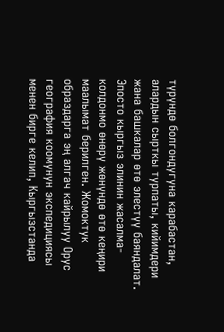түрүндө болгондугуна карабастан, алардын сырткы турпаты, кийимдери жана башкалар өтө элестүү баяндалат. Эпосто кыргыз элинин жасалма-колдонмо өнөрү жөнүндө өтө кеңири маалымат берилген. Жомоктук образдарга эң алгач кайрылуу Орус география коомунун экспедициясы менен бирге келип, Кыргызстанда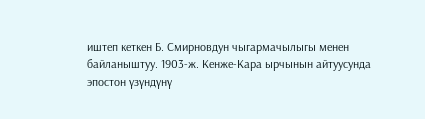иштеп кеткен Б. Смирновдун чыгармачылыгы менен байланыштуу. 1903-ж. Кенже-Кара ырчынын айтуусунда эпостон үзүндүнү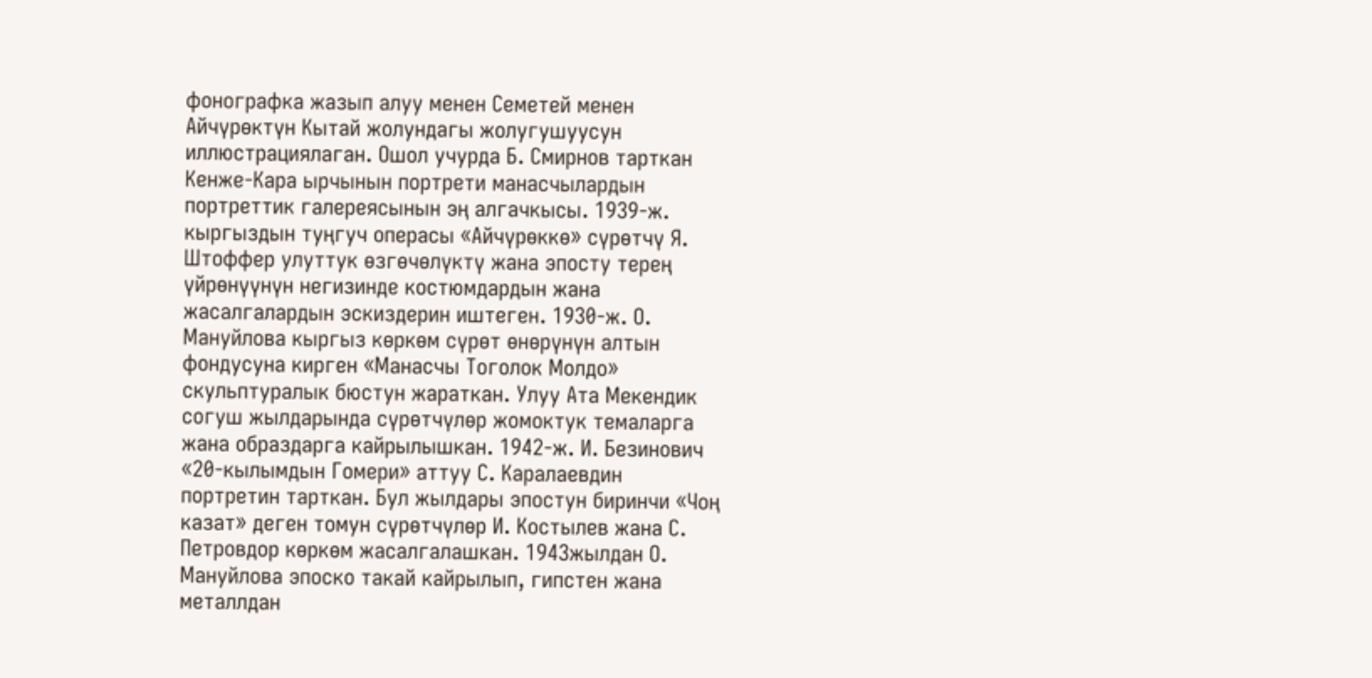фонографка жазып алуу менен Семетей менен Айчүрөктүн Кытай жолундагы жолугушуусун иллюстрациялаган. Ошол учурда Б. Смирнов тарткан Кенже-Кара ырчынын портрети манасчылардын портреттик галереясынын эң алгачкысы. 1939-ж. кыргыздын туңгуч операсы «Айчүрөккө» сүрөтчү Я. Штоффер улуттук өзгөчөлүктү жана эпосту терең үйрөнүүнүн негизинде костюмдардын жана жасалгалардын эскиздерин иштеген. 1930-ж. О. Мануйлова кыргыз көркөм сүрөт өнөрүнүн алтын фондусуна кирген «Манасчы Тоголок Молдо» скульптуралык бюстун жараткан. Улуу Ата Мекендик согуш жылдарында сүрөтчүлөр жомоктук темаларга жана образдарга кайрылышкан. 1942-ж. И. Безинович «20-кылымдын Гомери» аттуу С. Каралаевдин портретин тарткан. Бул жылдары эпостун биринчи «Чоң казат» деген томун сүрөтчүлөр И. Костылев жана С. Петровдор көркөм жасалгалашкан. 1943жылдан О. Мануйлова эпоско такай кайрылып, гипстен жана металлдан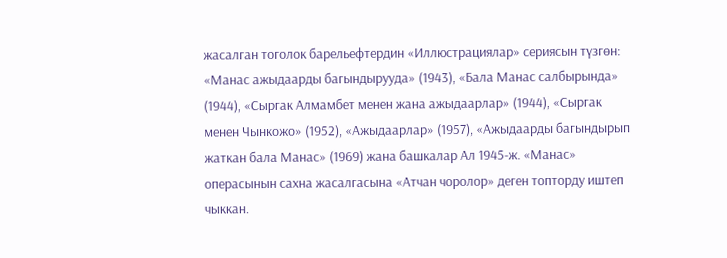жасалган тоголок барельефтердин «Иллюстрациялар» сериясын түзгөн: «Манас ажыдаарды багындырууда» (1943), «Бала Манас салбырында» (1944), «Сыргак Алмамбет менен жана ажыдаарлар» (1944), «Сыргак менен Чынкожо» (1952), «Ажыдаарлар» (1957), «Ажыдаарды багындырып жаткан бала Манас» (1969) жана башкалар Ал 1945-ж. «Манас» операсынын сахна жасалгасына «Атчан чоролор» деген топторду иштеп чыккан.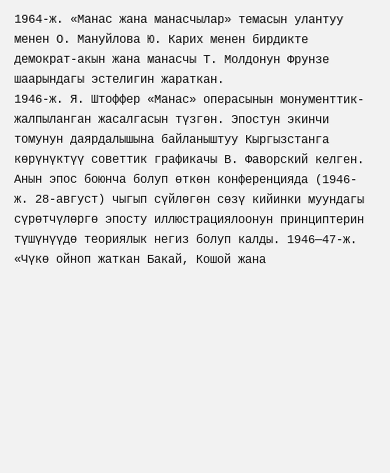1964-ж. «Манас жана манасчылар» темасын улантуу менен О. Мануйлова Ю. Карих менен бирдикте демократ-акын жана манасчы Т. Молдонун Фрунзе шаарындагы эстелигин жараткан.
1946-ж. Я. Штоффер «Манас» операсынын монументтик-жалпыланган жасалгасын түзгөн. Эпостун экинчи томунун даярдалышына байланыштуу Кыргызстанга көрүнүктүү советтик графикачы В. Фаворский келген. Анын эпос боюнча болуп өткөн конференцияда (1946-ж. 28-август) чыгып сүйлөгөн сөзү кийинки муундагы сүрөтчүлөргө эпосту иллюстрациялоонун принциптерин түшүнүүдө теориялык негиз болуп калды. 1946—47-ж. «Чүкө ойноп жаткан Бакай, Кошой жана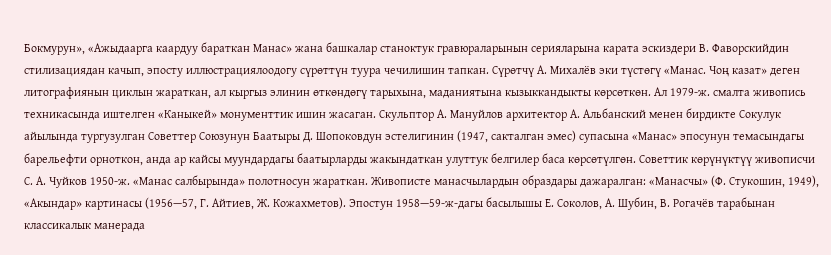Бокмурун», «Ажыдаарга каардуу бараткан Манас» жана башкалар станоктук гравюраларынын серияларына карата эскиздери В. Фаворскийдин стилизациядан качып, эпосту иллюстрациялоодогу сүрөттүн туура чечилишин тапкан. Сүрөтчү А. Михалёв эки түстөгү «Манас. Чоң казат» деген литографиянын циклын жараткан, ал кыргыз элинин өткөндөгү тарыхына, маданиятына кызыккандыкты көрсөткөн. Ал 1979-ж. смалта живопись техникасында иштелген «Каныкей» монументтик ишин жасаган. Скульптор А. Мануйлов архитектор А. Альбанский менен бирдикте Сокулук айылында тургузулган Советтер Союзунун Баатыры Д. Шопоковдун эстелигинин (1947, сакталган эмес) супасына «Манас» эпосунун темасындагы барельефти орноткон, анда ар кайсы муундардагы баатырларды жакындаткан улуттук белгилер баса көрсөтүлгөн. Советтик көрүнүктүү живописчи С. А. Чуйков 1950-ж. «Манас салбырында» полотносун жараткан. Живописте манасчылардын образдары дажаралган: «Манасчы» (Ф. Стукошин, 1949), «Акындар» картинасы (1956—57, Г. Айтиев, Ж. Кожахметов). Эпостун 1958—59-ж-дагы басылышы Е. Соколов, А. Шубин, В. Рогачёв тарабынан классикалык манерада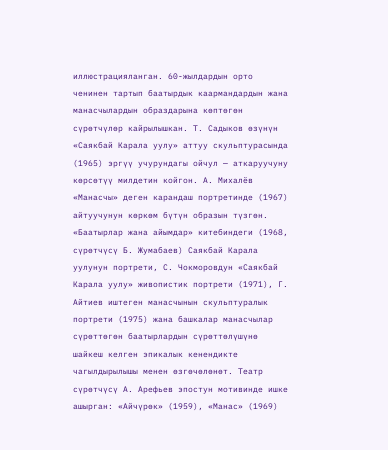иллюстрацияланган. 60-жылдардын орто ченинен тартып баатырдык каармандардын жана манасчылардын образдарына көптөгөн сүрөтчүлөр кайрылышкан. Т. Садыков өзүнүн «Саякбай Карала уулу» аттуу скульптурасында (1965) эргүү учурундагы ойчул — аткаруучуну көрсөтүү милдетин койгон. А. Михалёв «Манасчы» деген карандаш портретинде (1967) айтуучунун көркөм бүтүн образын түзгөн. «Баатырлар жана айымдар» китебиндеги (1968, сүрөтчүсү Б. Жумабаев) Саякбай Карала уулунун портрети, С. Чокморовдун «Саякбай Карала уулу» живопистик портрети (1971), Г. Айтиев иштеген манасчынын скульптуралык портрети (1975) жана башкалар манасчылар сүрөттөгөн баатырлардын сүрөттөлүшүнө шайкеш келген эпикалык кенендикте чагылдырылышы менен өзгөчөлөнөт. Театр сүрөтчүсү А. Арефьев эпостун мотивинде ишке ашырган: «Айчүрөк» (1959), «Манас» (1969)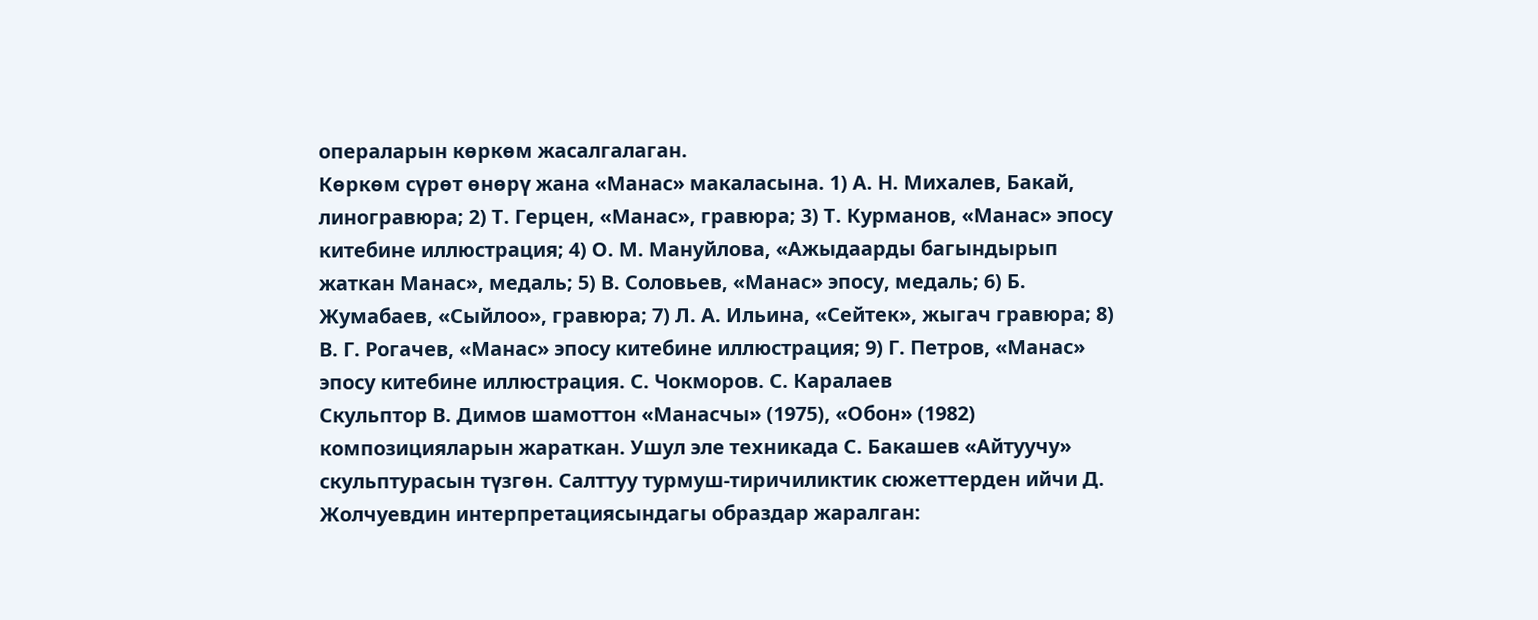операларын көркөм жасалгалаган.
Көркөм сүрөт өнөрү жана «Манас» макаласына. 1) А. Н. Михалев, Бакай, линогравюра; 2) Т. Герцен, «Манас», гравюра; 3) Т. Курманов, «Манас» эпосу китебине иллюстрация; 4) О. М. Мануйлова, «Ажыдаарды багындырып жаткан Манас», медаль; 5) В. Соловьев, «Манас» эпосу, медаль; 6) Б. Жумабаев, «Сыйлоо», гравюра; 7) Л. А. Ильина, «Сейтек», жыгач гравюра; 8) В. Г. Рогачев, «Манас» эпосу китебине иллюстрация; 9) Г. Петров, «Манас» эпосу китебине иллюстрация. С. Чокморов. С. Каралаев
Скульптор В. Димов шамоттон «Манасчы» (1975), «Обон» (1982) композицияларын жараткан. Ушул эле техникада С. Бакашев «Айтуучу» скульптурасын түзгөн. Салттуу турмуш-тиричиликтик сюжеттерден ийчи Д. Жолчуевдин интерпретациясындагы образдар жаралган: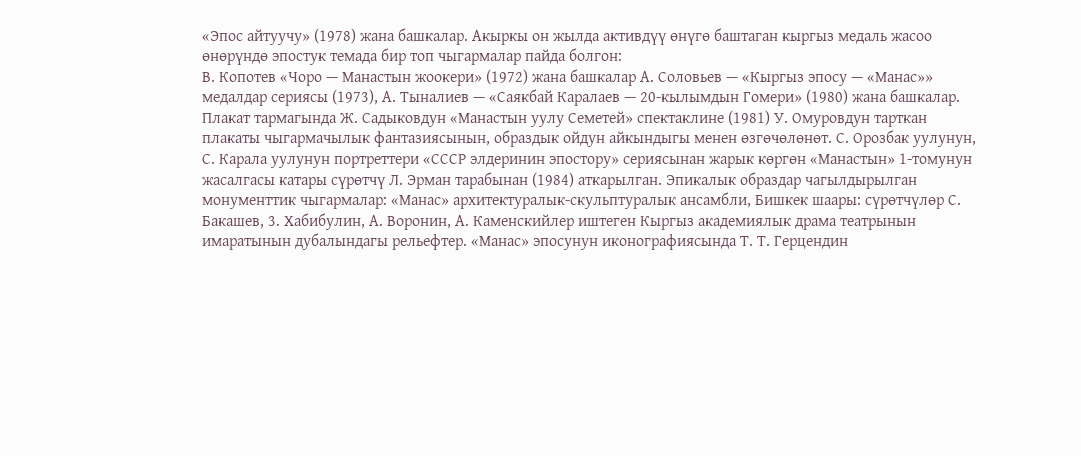«Эпос айтуучу» (1978) жана башкалар. Акыркы он жылда активдүү өнүгө баштаган кыргыз медаль жасоо өнөрүндө эпостук темада бир топ чыгармалар пайда болгон:
В. Копотев «Чоро — Манастын жоокери» (1972) жана башкалар А. Соловьев — «Кыргыз эпосу — «Манас»» медалдар сериясы (1973), А. Тыналиев — «Саякбай Каралаев — 20-кылымдын Гомери» (1980) жана башкалар.
Плакат тармагында Ж. Садыковдун «Манастын уулу Семетей» спектаклине (1981) У. Омуровдун тарткан плакаты чыгармачылык фантазиясынын, образдык ойдун айкындыгы менен өзгөчөлөнөт. С. Орозбак уулунун, С. Карала уулунун портреттери «СССР элдеринин эпостору» сериясынан жарык көргөн «Манастын» 1-томунун жасалгасы катары сүрөтчү Л. Эрман тарабынан (1984) аткарылган. Эпикалык образдар чагылдырылган монументтик чыгармалар: «Манас» архитектуралык-скульптуралык ансамбли, Бишкек шаары: сүрөтчүлөр С. Бакашев, 3. Хабибулин, А. Воронин, А. Каменскийлер иштеген Кыргыз академиялык драма театрынын имаратынын дубалындагы рельефтер. «Манас» эпосунун иконографиясында Т. Т. Герцендин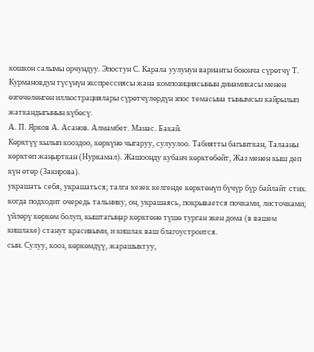кошкон салымы орчундуу. Эпостун С. Карала уулунун варианты боюнча сүрөтчү Т. Курмановдун түсүнүн экспрессиясы жана композициясынын динамикасы менен өзгөчөлөнгөн иллюстрациялары сүрөтчүлөрдүн эпос темасына тынымсыз кайрылып жаткандыгынын күбөсү.
А. П. Ярков А. Асанов. Алмамбет. Манас. Бакай.
Көрктүү кылып кооздоо, көркүнө чыгаруу, сулуулоо. Табиятты багынткан, Талааны көрктөп жаңырткан (Нуркамал). Жашооңду кубанч көрктөбөйт, Жаз менен кыш деп күн өтөр (Закирова).
украшать себя, украшаться; талга кезек келгенде көрктөнүп бүчүр бүр байлайт стих. когда подходит очередь тальнику, он, украшаясь, покрывается почками, листочками; үйлөрү көркөм болуп, кыштагыңар көрктөнө түшө турган экен дома (в вашем кишлаке) станут красивыми, и кишлак ваш благоустроится.
сын. Сулуу, кооз, көркөмдүү, жарашыктуу,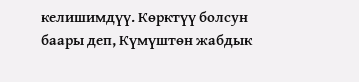келишимдүү. Көрктүү болсун баары деп, Күмүштөн жабдык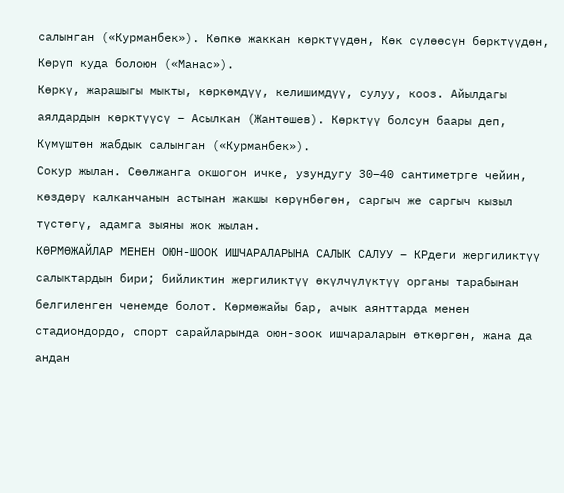салынган («Курманбек»). Көпкө жаккан көрктүүдөн, Көк сүлөөсүн бөрктүүдөн, Көрүп куда болоюн («Манас»).
Көркү, жарашыгы мыкты, көркөмдүү, келишимдүү, сулуу, кооз. Айылдагы аялдардын көрктүүсү – Асылкан (Жантөшев). Көрктүү болсун баары деп, Күмүштөн жабдык салынган («Курманбек»).
Сокур жылан. Сөөлжанга окшогон ичке, узундугу 30–40 сантиметрге чейин, көздөрү калканчанын астынан жакшы көрүнбөгөн, саргыч же саргыч кызыл түстөгү, адамга зыяны жок жылан.
КӨРМӨЖАЙЛАР МЕНЕН ОЮН-ШООК ИШЧАРАЛАРЫНА САЛЫК САЛУУ – КРдеги жергиликтүү салыктардын бири; бийликтин жергиликтүү өкүлчүлүктүү органы тарабынан белгиленген ченемде болот. Көрмөжайы бар, ачык аянттарда менен стадиондордо, спорт сарайларында оюн-зоок ишчараларын өткөргөн, жана да андан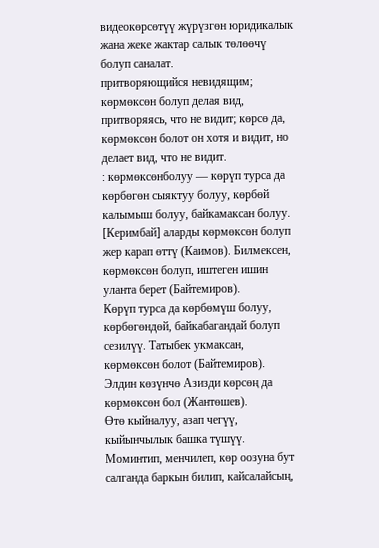видеокөрсөтүү жүрүзгөн юридикалык жана жеке жактар салык төлөөчү болуп саналат.
притворяющийся невидящим; көрмөксөн болуп делая вид, притворяясь, что не видит; көрсө да, көрмөксөн болот он хотя и видит, но делает вид, что не видит.
: көрмөксөнболуу — көрүп турса да көрбөгөн сыяктуу болуу, көрбөй калымыш болуу, байкамаксан болуу. [Керимбай] аларды көрмөксөн болуп жер карап өттү (Каимов). Билмексен, көрмөксөн болуп, иштеген ишин уланта берет (Байтемиров).
Көрүп турса да көрбөмүш болуу, көрбөгөндөй, байкабагандай болуп сезилүү. Татыбек укмаксан, көрмөксөн болот (Байтемиров). Элдин көзүнчө Азизди көрсөң да көрмөксөн бол (Жантөшев).
Өтө кыйналуу, азап чегүү, кыйынчылык башка түшүү. Моминтип, менчилеп, көр оозуна бут салганда баркын билип, кайсалайсың,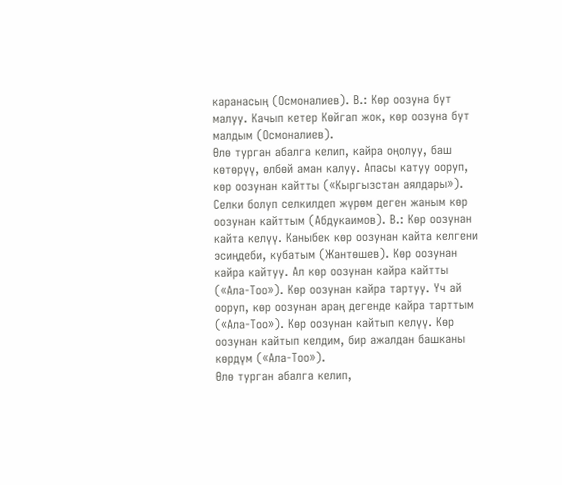каранасың (Осмоналиев). В.: Көр оозуна бут малуу. Качып кетер Көйгап жок, көр оозуна бут малдым (Осмоналиев).
Өлө турган абалга келип, кайра оңолуу, баш көтөрүү, өлбөй аман калуу. Апасы катуу ооруп, көр оозунан кайтты («Кыргызстан аялдары»). Селки болуп селкилдеп жүрөм деген жаным көр оозунан кайттым (Абдукаимов). В.: Көр оозунан кайта келүү. Каныбек көр оозунан кайта келгени эсиңдеби, кубатым (Жантөшев). Көр оозунан кайра кайтуу. Ал көр оозунан кайра кайтты («Ала-Тоо»). Көр оозунан кайра тартуу. Үч ай ооруп, көр оозунан араң дегенде кайра тарттым («Ала-Тоо»). Көр оозунан кайтып келүү. Көр оозунан кайтып келдим, бир ажалдан башканы көрдүм («Ала-Тоо»).
Өлө турган абалга келип,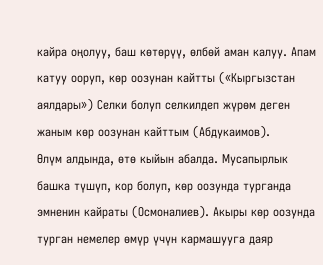кайра оңолуу, баш көтөрүү, өлбөй аман калуу. Апам катуу ооруп, көр оозунан кайтты («Кыргызстан аялдары») Селки болуп селкилдеп жүрөм деген жаным көр оозунан кайттым (Абдукаимов).
Өлүм алдында, өтө кыйын абалда. Мусапырлык башка түшүп, кор болуп, көр оозунда турганда эмненин кайраты (Осмоналиев). Акыры көр оозунда турган немелер өмүр үчүн кармашууга даяр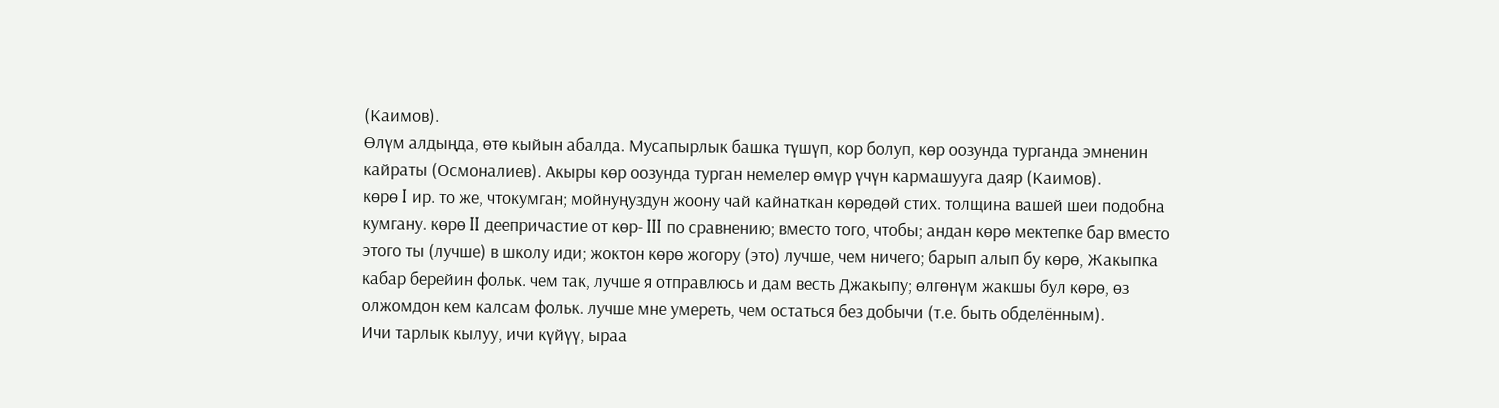(Каимов).
Өлүм алдыңда, өтө кыйын абалда. Мусапырлык башка түшүп, кор болуп, көр оозунда турганда эмненин кайраты (Осмоналиев). Акыры көр оозунда турган немелер өмүр үчүн кармашууга даяр (Каимов).
көрө I ир. то же, чтокумган; мойнуңуздун жоону чай кайнаткан көрөдөй стих. толщина вашей шеи подобна кумгану. көрө II деепричастие от көр- III по сравнению; вместо того, чтобы; андан көрө мектепке бар вместо этого ты (лучше) в школу иди; жоктон көрө жогору (это) лучше, чем ничего; барып алып бу көрө, Жакыпка кабар берейин фольк. чем так, лучше я отправлюсь и дам весть Джакыпу; өлгөнүм жакшы бул көрө, өз олжомдон кем калсам фольк. лучше мне умереть, чем остаться без добычи (т.е. быть обделённым).
Ичи тарлык кылуу, ичи күйүү, ыраа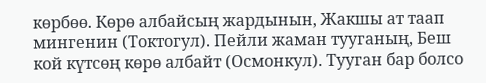көрбөө. Көрө албайсың жардынын, Жакшы ат таап мингенин (Токтогул). Пейли жаман тууганың, Беш кой күтсөң көрө албайт (Осмонкул). Тууган бар болсо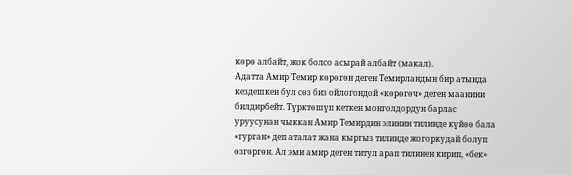көрө албайт, жок болсо асырай албайт (макал).
Адатта Амир Темир көрөгөн деген Темирландын бир атында кездешкен бул сөз биз ойлогондой «көрөгөч» деген маанини билдирбейт. Түрктөшүп кеткен монголдордун барлас уруусунан чыккан Амир Темирдин элинин тилинде күйөө бала «гурган» деп аталат жана кыргыз тилинде жогоркудай болуп өзгөргөн. Ал эми амир деген титул арап тилинен кирип, «бек»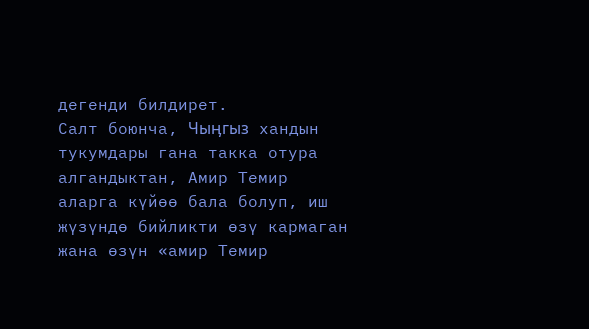дегенди билдирет.
Салт боюнча, Чыӊгыз хандын тукумдары гана такка отура алгандыктан, Амир Темир аларга күйөө бала болуп, иш жүзүндө бийликти өзү кармаган жана өзүн «амир Темир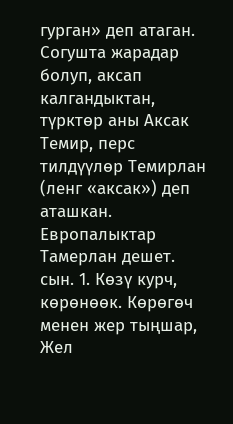гурган» деп атаган. Согушта жарадар болуп, аксап калгандыктан, түрктөр аны Аксак Темир, перс тилдүүлөр Темирлан (ленг «аксак») деп аташкан. Европалыктар Тамерлан дешет.
сын. 1. Көзү курч, көрөнөөк. Көрөгөч менен жер тыңшар, Жел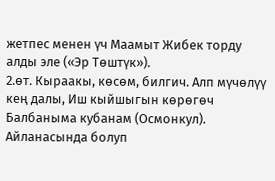жетпес менен үч Маамыт Жибек торду алды эле («Эр Төштүк»).
2.өт. Кыраакы, көсөм, билгич. Алп мүчөлүү кең далы, Иш кыйшыгын көрөгөч Балбаныма кубанам (Осмонкул). Айланасында болуп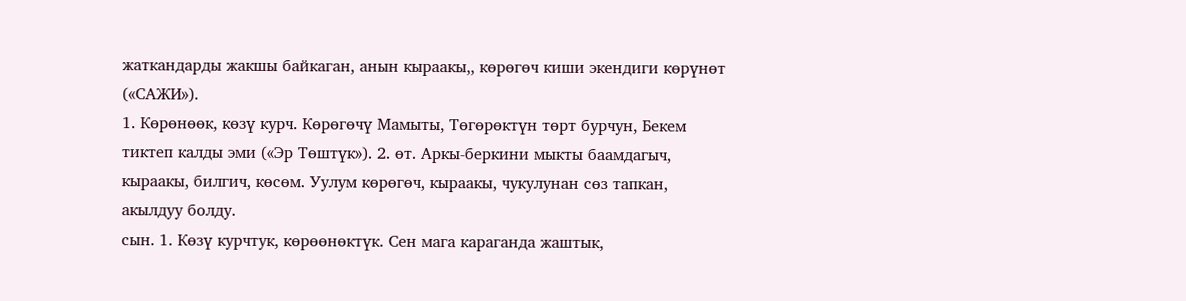жаткандарды жакшы байкаган, анын кыраакы,, көрөгөч киши экендиги көрүнөт («САЖИ»).
1. Көрөнөөк, көзү курч. Көрөгөчү Мамыты, Төгөрөктүн төрт бурчун, Бекем тиктеп калды эми («Эр Төштүк»). 2. өт. Аркы-беркини мыкты баамдагыч, кыраакы, билгич, көсөм. Уулум көрөгөч, кыраакы, чукулунан сөз тапкан, акылдуу болду.
сын. 1. Көзү курчтук, көрөөнөктүк. Сен мага караганда жаштык,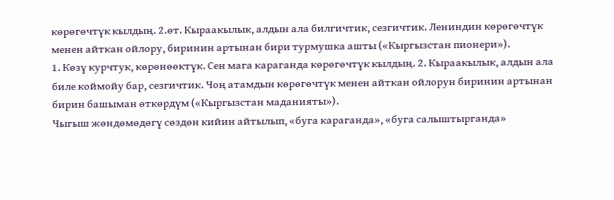көрөгөчтүк кылдың. 2.өт. Кыраакылык, алдын ала билгичтик, сезгичтик. Лениндин көрөгөчтүк менен айткан ойлору, биринин артынан бири турмушка ашты («Кыргызстан пионери»).
1. Көзү курчтук, көрөнөөктүк. Сен мага караганда көрөгөчтүк кылдың. 2. Кыраакылык, алдын ала биле коймойу бар, сезгичтик. Чоң атамдын көрөгөчтүк менен айткан ойлорун биринин артынан бирин башыман өткөрдүм («Кыргызстан маданияты»).
Чыгыш жөндөмөдөгү сөздөн кийин айтылып, «буга караганда», «буга салыштырганда»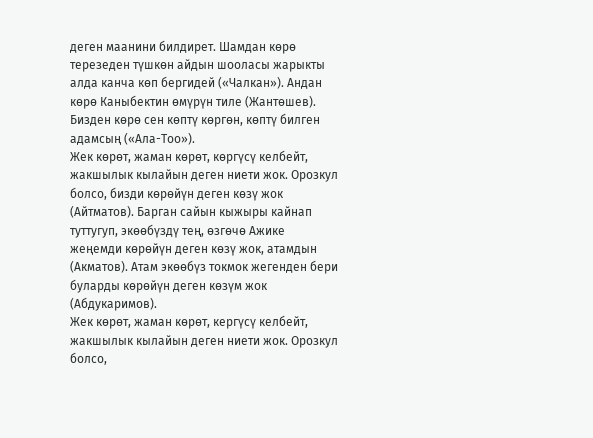деген маанини билдирет. Шамдан көрө терезеден түшкөн айдын шооласы жарыкты алда канча көп бергидей («Чалкан»). Андан көрө Каныбектин өмүрүн тиле (Жантөшев). Бизден көрө сен көптү көргөн, көптү билген адамсың («Ала-Тоо»).
Жек көрөт, жаман көрөт, көргүсү келбейт, жакшылык кылайын деген ниети жок. Орозкул болсо, бизди көрөйүн деген көзү жок (Айтматов). Барган сайын кыжыры кайнап туттугуп, экөөбүздү тең, өзгөчө Ажике жеңемди көрөйүн деген көзү жок, атамдын (Акматов). Атам экөөбүз токмок жегенден бери буларды көрөйүн деген көзүм жок (Абдукаримов).
Жек көрөт, жаман көрөт, кергүсү келбейт, жакшылык кылайын деген ниети жок. Орозкул болсо,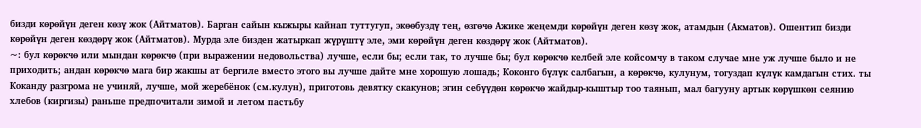бизди көрөйүн деген көзү жок (Айтматов). Барган сайын кыжыры кайнап туттугуп, экөөбуздү тең, өзгөчө Ажике жеңемди көрөйүн деген көзү жок, атамдын (Акматов). Ошентип бизди көрөйүн деген көздөрү жок (Айтматов). Мурда эле бизден жатыркап жүрүштү эле, эми көрөйүн деген көздөрү жок (Айтматов).
~: бул көрөкчө или мындан көрөкчө (при выражении недовольства) лучше, если бы; если так, то лучше бы; бул көрөкчө келбей эле койсомчу в таком случае мне уж лучше было и не приходить; андан көрөкчө мага бир жакшы ат бергиле вместо этого вы лучше дайте мне хорошую лошадь; Коконго бүлүк салбагын, а көрөкчө, кулунум, тогуздап күлүк камдагын стих. ты Коканду разгрома не учиняй, лучше, мой жеребёнок (см.кулун), приготовь девятку скакунов; эгин себүүдөн көрөкчө жайдыр-кыштыр тоо таянып, мал багууну артык көрүшкөн сеянию хлебов (киргизы) раньше предпочитали зимой и летом пастьбу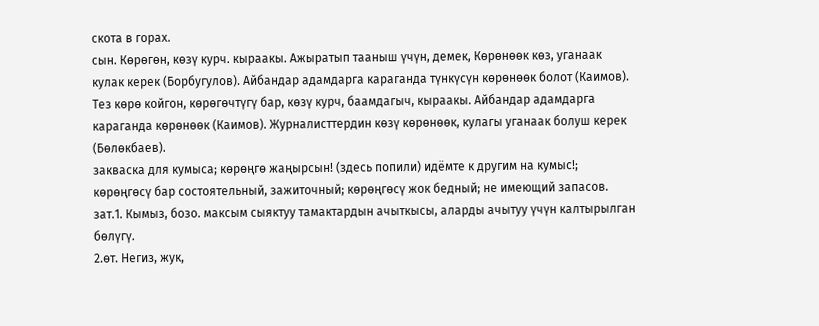скота в горах.
сын. Көрөгөн, көзү курч. кыраакы. Ажыратып тааныш үчүн, демек, Көрөнөөк көз, уганаак кулак керек (Борбугулов). Айбандар адамдарга караганда түнкүсүн көрөнөөк болот (Каимов).
Тез көрө койгон, көрөгөчтүгү бар, көзү курч, баамдагыч, кыраакы. Айбандар адамдарга караганда көрөнөөк (Каимов). Журналисттердин көзү көрөнөөк, кулагы уганаак болуш керек (Бөлөкбаев).
закваска для кумыса; көрөңгө жаңырсын! (здесь попили) идёмте к другим на кумыс!; көрөңгөсү бар состоятельный, зажиточный; көрөңгөсү жок бедный; не имеющий запасов.
зат.1. Кымыз, бозо. максым сыяктуу тамактардын ачыткысы, аларды ачытуу үчүн калтырылган бөлүгү.
2.өт. Негиз, жук,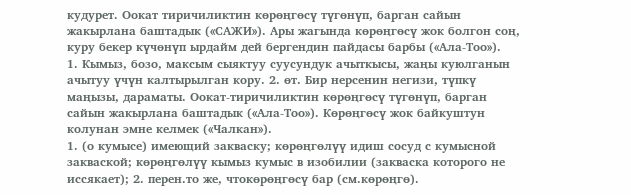кудурет. Оокат тиричиликтин көрөңгөсү түгөнүп, барган сайын жакырлана баштадык («САЖИ»). Ары жагында көрөңгөсү жок болгон соң, куру бекер күчөнүп ырдайм дей бергендин пайдасы барбы («Ала-Тоо»).
1. Кымыз, бозо, максым сыяктуу суусундук ачыткысы, жаңы куюлганын ачытуу үчүн калтырылган кору. 2. өт. Бир нерсенин негизи, түпкү маңызы, дараматы. Оокат-тиричиликтин көрөңгөсү түгөнүп, барган сайын жакырлана баштадык («Ала-Тоо»). Көрөңгөсү жок байкуштун колунан эмне келмек («Чалкан»).
1. (о кумысе) имеющий закваску; көрөңгөлүү идиш сосуд с кумысной закваской; көрөңгөлүү кымыз кумыс в изобилии (закваска которого не иссякает); 2. перен.то же, чтокөрөңгөсү бар (см.көрөңгө).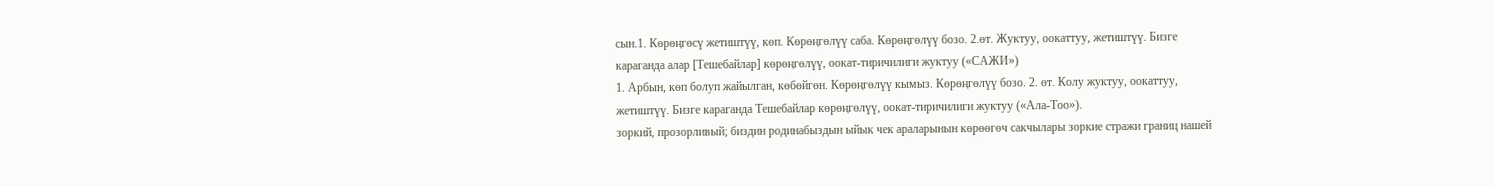сын.1. Көрөңгөсү жетиштүү, көп. Көрөңгөлүү саба. Көрөңгөлүү бозо. 2.өт. Жуктуу, оокаттуу, жетиштүү. Бизге караганда алар [Тешебайлар] көрөңгөлүү, оокат-тиричилиги жуктуу («САЖИ»)
1. Арбын, көп болуп жайылган, көбөйгөн. Көрөңгөлүү кымыз. Көрөңгөлүү бозо. 2. өт. Колу жуктуу, оокаттуу, жетиштүү. Бизге караганда Тешебайлар көрөңгөлүү, оокат-тиричилиги жуктуу («Ала-Тоо»).
зоркий, прозорливый; биздин родинабыздын ыйык чек араларынын көрөөгөч сакчылары зоркие стражи границ нашей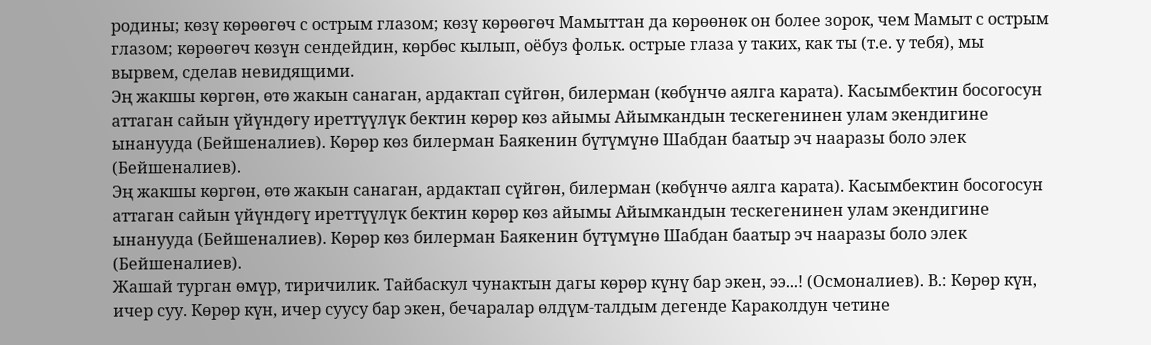родины; көзү көрөөгөч с острым глазом; көзү көрөөгөч Мамыттан да көрөөнөк он более зорок, чем Мамыт с острым глазом; көрөөгөч көзүн сендейдин, көрбөс кылып, оёбуз фольк. острые глаза у таких, как ты (т.е. у тебя), мы вырвем, сделав невидящими.
Эң жакшы көргөн, өтө жакын санаган, ардактап сүйгөн, билерман (көбүнчө аялга карата). Касымбектин босогосун аттаган сайын үйүндөгу иреттүүлүк бектин көрөр көз айымы Айымкандын тескегенинен улам экендигине ынанууда (Бейшеналиев). Көрөр көз билерман Баякенин бүтүмүнө Шабдан баатыр эч нааразы боло элек (Бейшеналиев).
Эң жакшы көргөн, өтө жакын санаган, ардактап сүйгөн, билерман (көбүнчө аялга карата). Касымбектин босогосун аттаган сайын үйүндөгү иреттүүлүк бектин көрөр көз айымы Айымкандын тескегенинен улам экендигине ынанууда (Бейшеналиев). Көрөр көз билерман Баякенин бүтүмүнө Шабдан баатыр эч нааразы боло элек (Бейшеналиев).
Жашай турган өмүр, тиричилик. Тайбаскул чунактын дагы көрөр күнү бар экен, ээ...! (Осмоналиев). В.: Көрөр күн, ичер суу. Көрөр күн, ичер суусу бар экен, бечаралар өлдүм-талдым дегенде Караколдун четине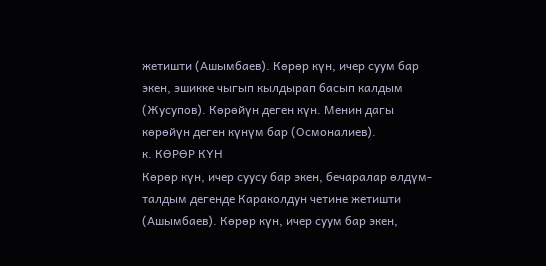жетишти (Ашымбаев). Көрөр күн, ичер суум бар экен, эшикке чыгып кылдырап басып калдым (Жусупов). Көрөйүн деген күн. Менин дагы көрөйүн деген күнүм бар (Осмоналиев).
к. КӨРӨР КҮН
Көрөр күн, ичер суусу бар экен, бечаралар өлдүм-талдым дегенде Караколдун четине жетишти (Ашымбаев). Көрөр күн, ичер суум бар экен,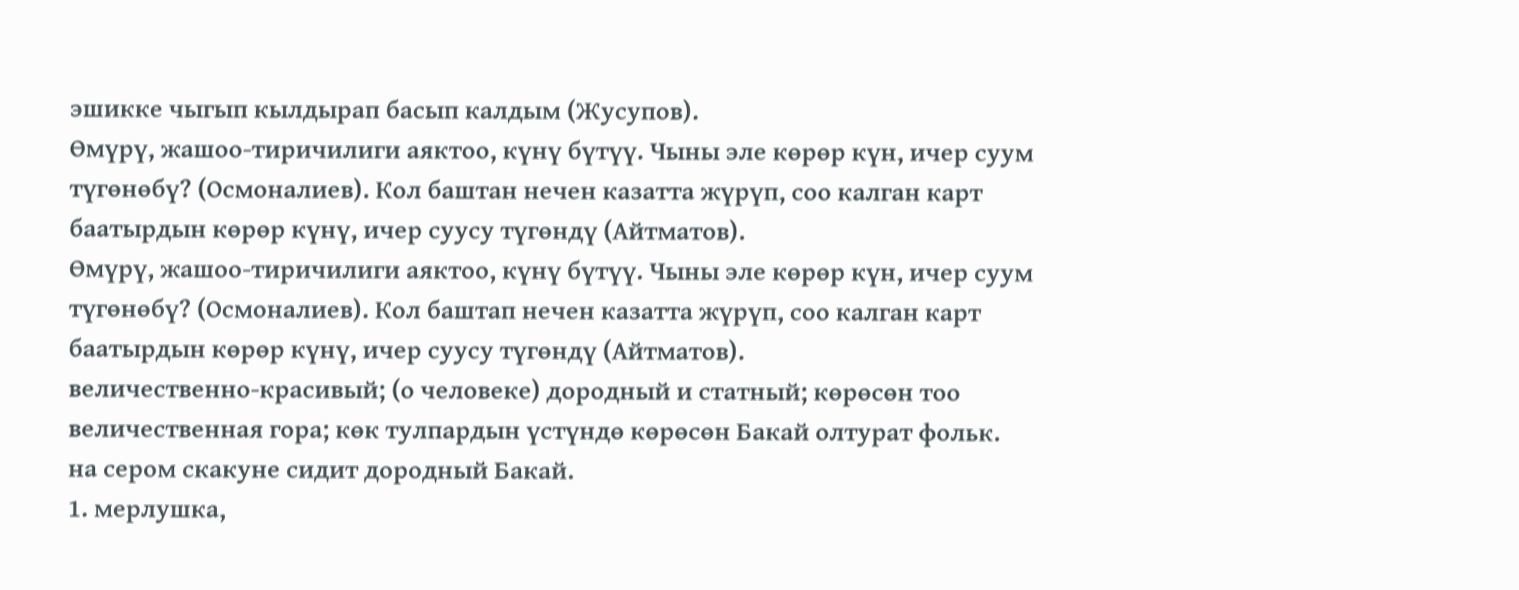эшикке чыгып кылдырап басып калдым (Жусупов).
Өмүрү, жашоо-тиричилиги аяктоо, күнү бүтүү. Чыны эле көрөр күн, ичер суум түгөнөбү? (Осмоналиев). Кол баштан нечен казатта жүрүп, соо калган карт баатырдын көрөр күнү, ичер суусу түгөндү (Айтматов).
Өмүрү, жашоо-тиричилиги аяктоо, күнү бүтүү. Чыны эле көрөр күн, ичер суум түгөнөбү? (Осмоналиев). Кол баштап нечен казатта жүрүп, соо калган карт баатырдын көрөр күнү, ичер суусу түгөндү (Айтматов).
величественно-красивый; (о человеке) дородный и статный; көрөсөн тоо величественная гора; көк тулпардын үстүндө көрөсөн Бакай олтурат фольк. на сером скакуне сидит дородный Бакай.
1. мерлушка,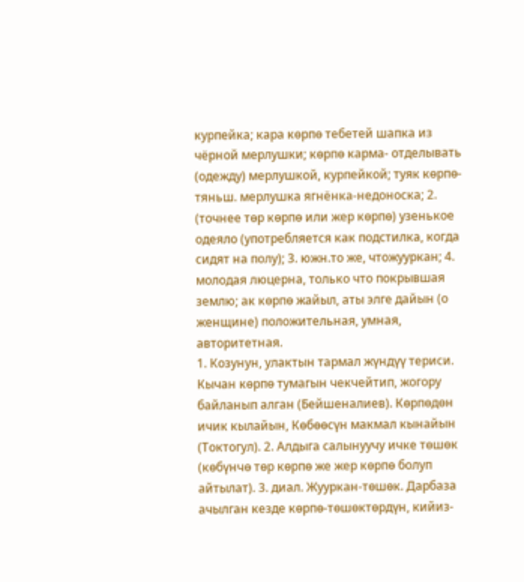курпейка; кара көрпө тебетей шапка из чёрной мерлушки; көрпө карма- отделывать (одежду) мерлушкой, курпейкой; туяк көрпө- тяньш. мерлушка ягнёнка-недоноска; 2. (точнее төр көрпө или жер көрпө) узенькое одеяло (употребляется как подстилка, когда сидят на полу); 3. южн.то же, чтожууркан; 4. молодая люцерна, только что покрывшая землю; ак көрпө жайыл, аты элге дайын (о женщине) положительная, умная, авторитетная.
1. Козунун, улактын тармал жүндүү териси. Кычан көрпө тумагын чекчейтип, жогору байланып алган (Бейшеналиев). Көрпөдөн ичик кылайын, Көбөөсүн макмал кынайын (Токтогул). 2. Алдыга салынуучу ичке төшөк (көбүнчө төр көрпө же жер көрпө болуп айтылат). 3. диал. Жууркан-төшөк. Дарбаза ачылган кезде көрпө-төшөктөрдүн, кийиз-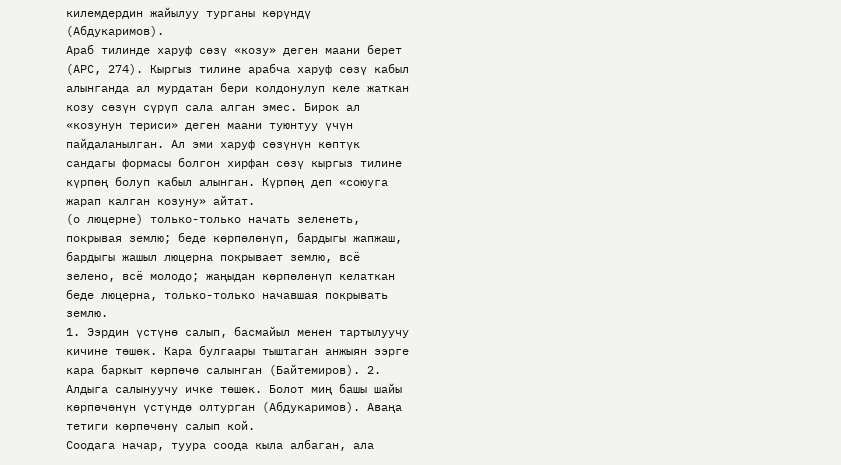килемдердин жайылуу турганы көрүндү (Абдукаримов).
Араб тилинде харуф сөзү «козу» деген маани берет (АРС, 274). Кыргыз тилине арабча харуф сөзү кабыл алынганда ал мурдатан бери колдонулуп келе жаткан козу сөзүн сүрүп сала алган эмес. Бирок ал «козунун териси» деген маани туюнтуу үчүн пайдаланылган. Ал эми харуф сөзүнүн көптүк сандагы формасы болгон хирфан сөзү кыргыз тилине күрпөң болуп кабыл алынган. Күрпөң деп «союуга жарап калган козуну» айтат.
(о люцерне) только-только начать зеленеть, покрывая землю; беде көрпөлөнүп, бардыгы жапжаш, бардыгы жашыл люцерна покрывает землю, всё зелено, всё молодо; жаңыдан көрпөлөнүп келаткан беде люцерна, только-только начавшая покрывать землю.
1. Ээрдин үстүнө салып, басмайыл менен тартылуучу кичине төшөк. Кара булгаары тыштаган анжыян ээрге кара баркыт көрпөчө салынган (Байтемиров). 2. Алдыга салынуучу ичке төшөк. Болот миң башы шайы көрпөчөнүн үстүндө олтурган (Абдукаримов). Аваңа тетиги көрпөчөнү салып кой.
Соодага начар, туура соода кыла албаган, ала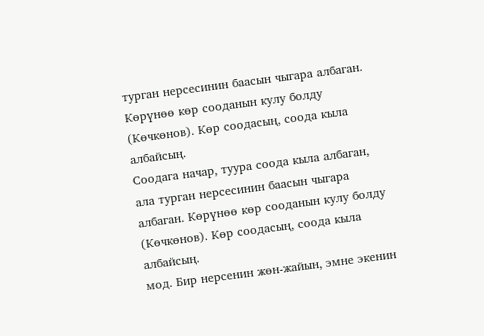турган нерсесинин баасын чыгара албаган. Көрүнөө көр сооданын кулу болду (Көчкөнов). Көр соодасың, соода кыла албайсың.
Соодага начар, туура соода кыла албаган, ала турган нерсесинин баасын чыгара албаган. Көрүнөө көр сооданын кулу болду (Көчкөнов). Көр соодасың, соода кыла албайсың.
мод. Бир нерсенин жөн-жайын, эмне экенин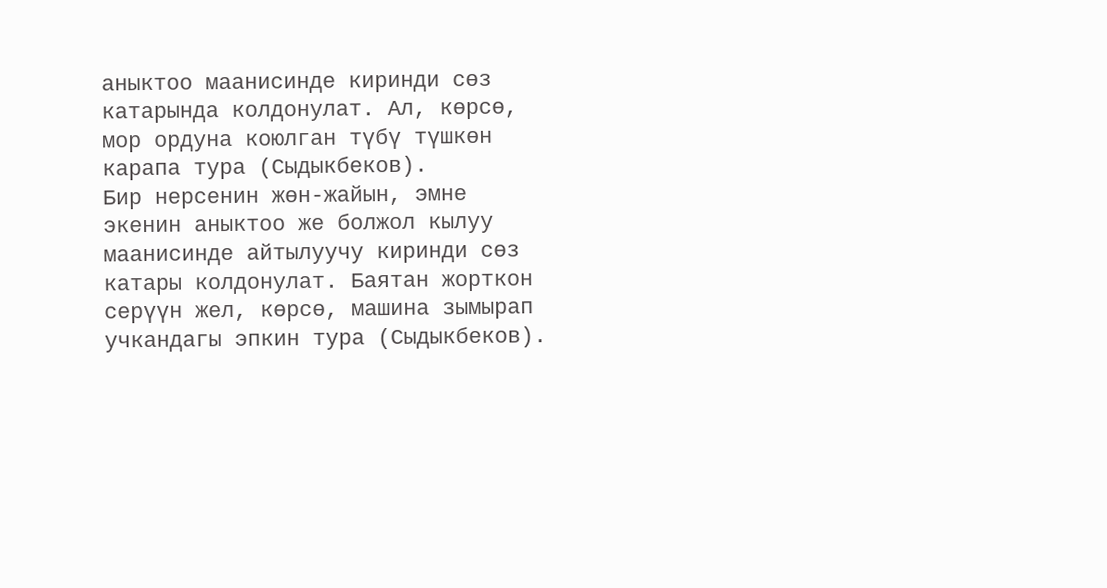аныктоо маанисинде киринди сөз катарында колдонулат. Ал, көрсө, мор ордуна коюлган түбү түшкөн карапа тура (Сыдыкбеков).
Бир нерсенин жөн-жайын, эмне экенин аныктоо же болжол кылуу маанисинде айтылуучу киринди сөз катары колдонулат. Баятан жорткон серүүн жел, көрсө, машина зымырап учкандагы эпкин тура (Сыдыкбеков).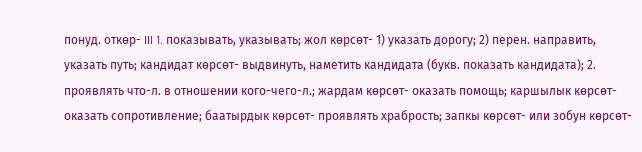понуд. откөр- III 1. показывать, указывать; жол көрсөт- 1) указать дорогу; 2) перен. направить, указать путь; кандидат көрсөт- выдвинуть, наметить кандидата (букв. показать кандидата); 2. проявлять что-л. в отношении кого-чего-л.; жардам көрсөт- оказать помощь; каршылык көрсөт- оказать сопротивление; баатырдык көрсөт- проявлять храбрость; запкы көрсөт- или зобун көрсөт-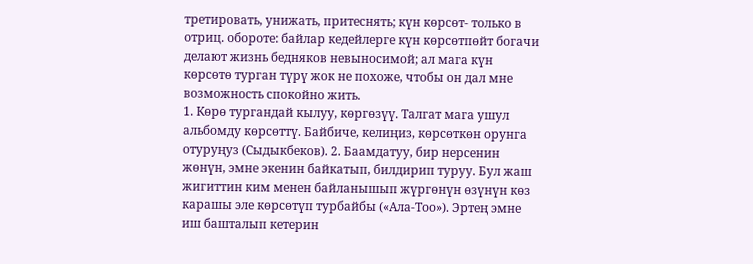третировать, унижать, притеснять; күн көрсөт- только в отриц. обороте: байлар кедейлерге күн көрсөтпөйт богачи делают жизнь бедняков невыносимой; ал мага күн көрсөтө турган түрү жок не похоже, чтобы он дал мне возможность спокойно жить.
1. Көрө тургандай кылуу, көргөзүү. Талгат мага ушул альбомду көрсөттү. Байбиче, келиңиз, көрсөткөн орунга отуруңуз (Сыдыкбеков). 2. Баамдатуу, бир нерсенин жөнүн, эмне экенин байкатып, билдирип туруу. Бул жаш жигиттин ким менен байланышып жүргөнүн өзүнүн көз карашы эле көрсөтүп турбайбы («Ала-Тоо»). Эртең эмне иш башталып кетерин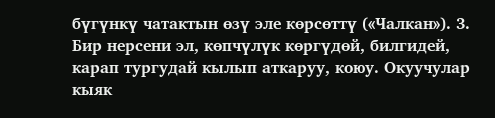бүгүнкү чатактын өзү эле көрсөттү («Чалкан»). 3. Бир нерсени эл, көпчүлүк көргүдөй, билгидей, карап тургудай кылып аткаруу, коюу. Окуучулар кыяк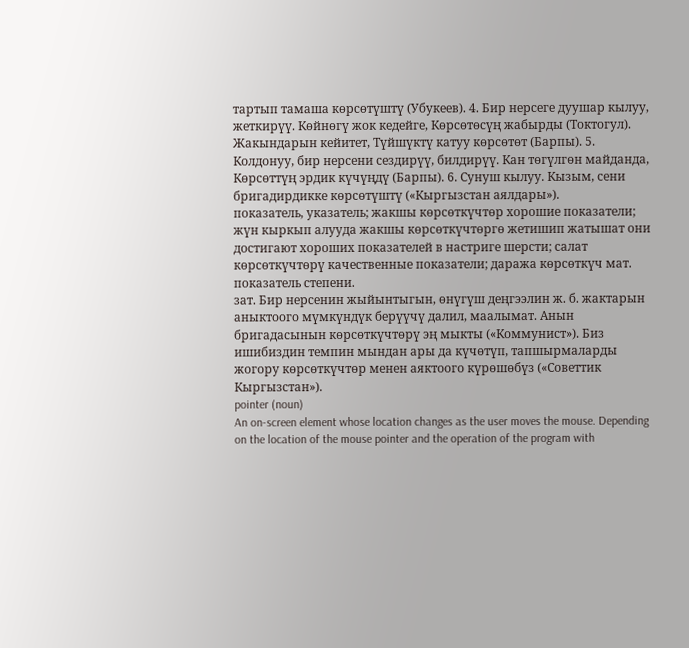тартып тамаша көрсөтүштү (Убукеев). 4. Бир нерсеге дуушар кылуу, жеткирүү. Көйнөгү жок кедейге, Көрсөтөсүң жабырды (Токтогул). Жакындарын кейитет, Түйшүктү катуу көрсөтөт (Барпы). 5. Колдонуу, бир нерсени сездирүү, билдирүү. Кан төгүлгөн майданда, Көрсөттүң эрдик күчүңдү (Барпы). 6. Сунуш кылуу. Кызым, сени бригадирдикке көрсөтүштү («Кыргызстан аялдары»).
показатель, указатель; жакшы көрсөткүчтөр хорошие показатели; жүн кыркып алууда жакшы көрсөткүчтөргө жетишип жатышат они достигают хороших показателей в настриге шерсти; салат көрсөткүчтөрү качественные показатели; даража көрсөткүч мат. показатель степени.
зат. Бир нерсенин жыйынтыгын, өнүгүш деңгээлин ж. б. жактарын аныктоого мүмкүндүк берүүчү далил, маалымат. Анын бригадасынын көрсөткүчтөрү эң мыкты («Коммунист»). Биз ишибиздин темпин мындан ары да күчөтүп, тапшырмаларды жогору көрсөткүчтөр менен аяктоого күрөшөбүз («Советтик Кыргызстан»).
pointer (noun)
An on-screen element whose location changes as the user moves the mouse. Depending on the location of the mouse pointer and the operation of the program with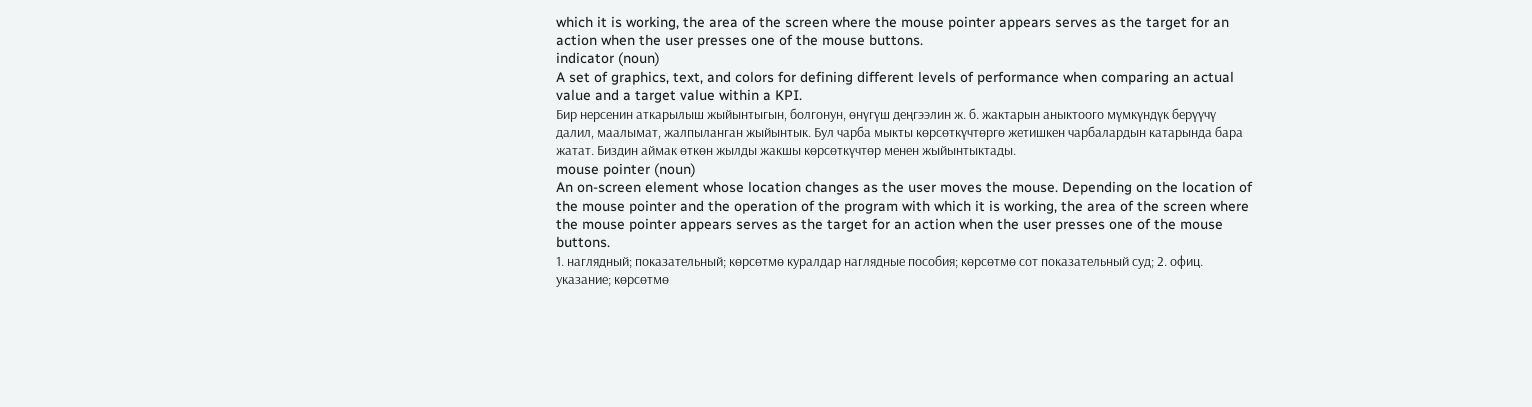which it is working, the area of the screen where the mouse pointer appears serves as the target for an action when the user presses one of the mouse buttons.
indicator (noun)
A set of graphics, text, and colors for defining different levels of performance when comparing an actual value and a target value within a KPI.
Бир нерсенин аткарылыш жыйынтыгын, болгонун, өнүгүш деңгээлин ж. б. жактарын аныктоого мүмкүндүк берүүчү далил, маалымат, жалпыланган жыйынтык. Бул чарба мыкты көрсөткүчтөргө жетишкен чарбалардын катарында бара жатат. Биздин аймак өткөн жылды жакшы көрсөткүчтөр менен жыйынтыктады.
mouse pointer (noun)
An on-screen element whose location changes as the user moves the mouse. Depending on the location of the mouse pointer and the operation of the program with which it is working, the area of the screen where the mouse pointer appears serves as the target for an action when the user presses one of the mouse buttons.
1. наглядный; показательный; көрсөтмө куралдар наглядные пособия; көрсөтмө сот показательный суд; 2. офиц. указание; көрсөтмө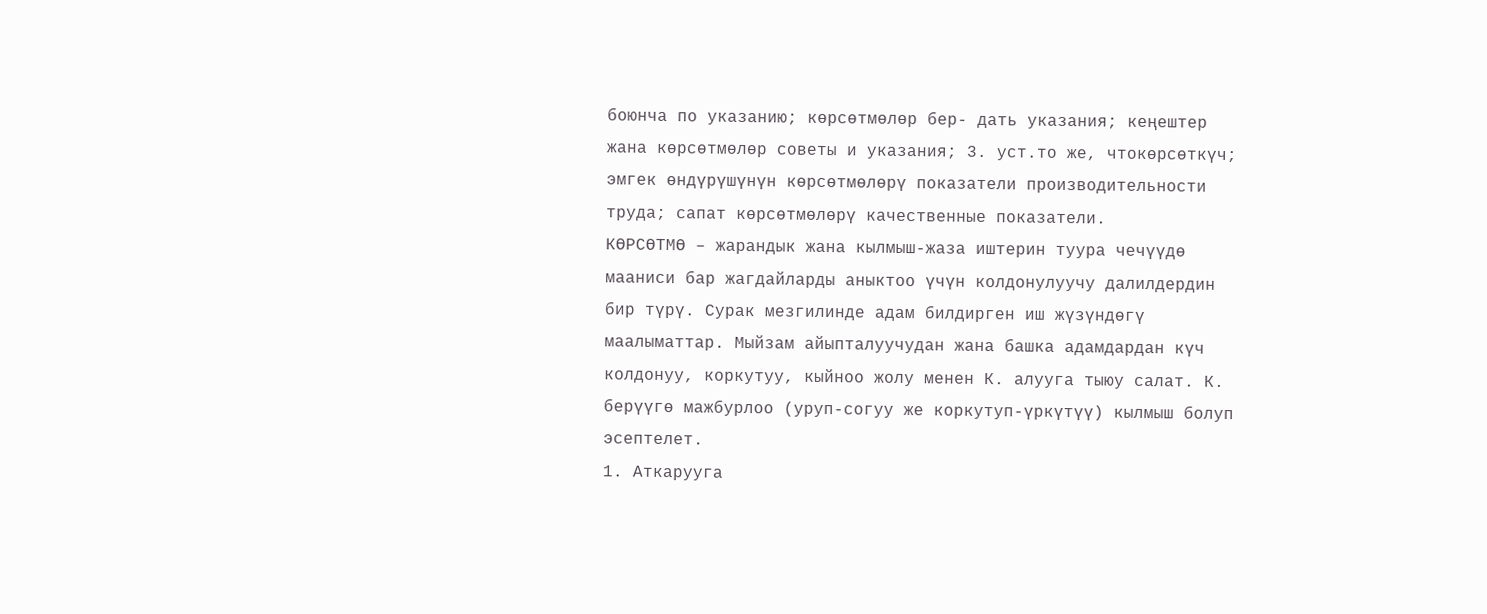боюнча по указанию; көрсөтмөлөр бер- дать указания; кеңештер жана көрсөтмөлөр советы и указания; 3. уст.то же, чтокөрсөткүч; эмгек өндүрүшүнүн көрсөтмөлөрү показатели производительности труда; сапат көрсөтмөлөрү качественные показатели.
КӨРСӨТМӨ – жарандык жана кылмыш-жаза иштерин туура чечүүдө мааниси бар жагдайларды аныктоо үчүн колдонулуучу далилдердин бир түрү. Сурак мезгилинде адам билдирген иш жүзүндөгү маалыматтар. Мыйзам айыпталуучудан жана башка адамдардан күч колдонуу, коркутуу, кыйноо жолу менен К. алууга тыюу салат. К. берүүгө мажбурлоо (уруп-согуу же коркутуп-үркүтүү) кылмыш болуп эсептелет.
1. Аткарууга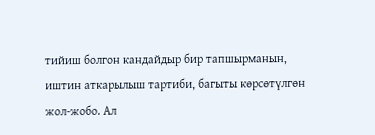тийиш болгон кандайдыр бир тапшырманын, иштин аткарылыш тартиби, багыты көрсөтүлгөн жол-жобо. Ал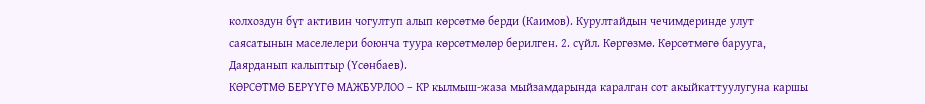колхоздун бүт активин чогултуп алып көрсөтмө берди (Каимов). Курултайдын чечимдеринде улут саясатынын маселелери боюнча туура көрсөтмөлөр берилген. 2. сүйл. Көргөзмө. Көрсөтмөгө барууга, Даярданып калыптыр (Үсөнбаев).
КӨРСӨТМӨ БЕРҮҮГӨ МАЖБУРЛОО – КР кылмыш-жаза мыйзамдарында каралган сот акыйкаттуулугуна каршы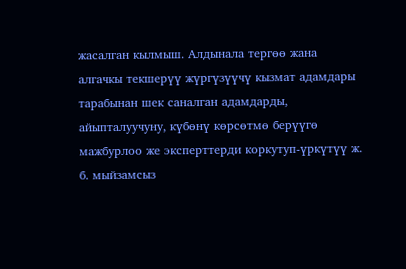жасалган кылмыш. Алдынала тергөө жана алгачкы текшерүү жүргүзүүчү кызмат адамдары тарабынан шек саналган адамдарды, айыпталуучуну, күбөнү көрсөтмө берүүгө мажбурлоо же эксперттерди коркутуп-үркүтүү ж. б. мыйзамсыз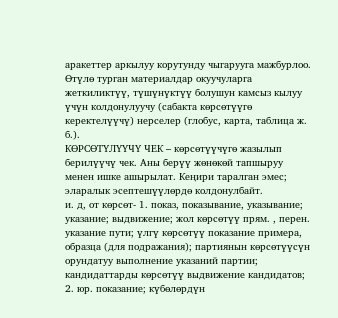аракеттер аркылуу корутунду чыгарууга мажбурлоо.
Өтүлө турган материалдар окуучуларга жеткиликтүү, түшүнүктүү болушун камсыз кылуу үчүн колдонулуучу (сабакта көрсөтүүгө керектелүүчү) нерселер (глобус, карта, таблица ж. б.).
КӨРСӨТҮЛҮҮЧҮ ЧЕК – көрсөтүүчүгө жазылып берилүүчү чек. Аны берүү жөнөкөй тапшыруу менен ишке ашырылат. Кеңири таралган эмес; эларалык эсептешүүлөрдө колдонулбайт.
и. д, от көрсөт- 1. показ, показывание, указывание; указание; выдвижение; жол көрсөтүү прям. , перен. указание пути; үлгү көрсөтүү показание примера, образца (для подражания); партиянын көрсөтүүсүн орундатуу выполнение указаний партии; кандидаттарды көрсөтүү выдвижение кандидатов; 2. юр. показание; күбөлөрдүн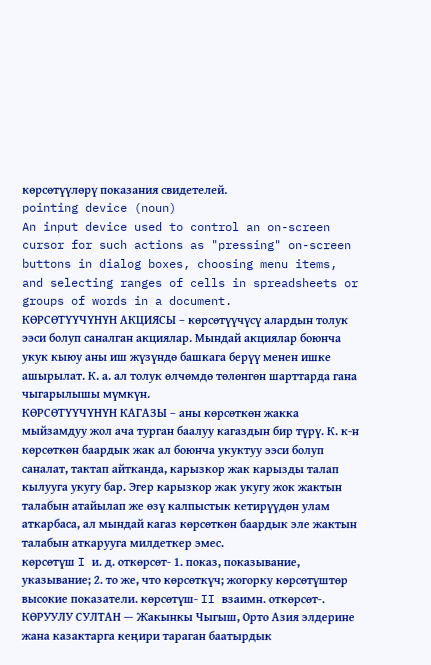көрсөтүүлөрү показания свидетелей.
pointing device (noun)
An input device used to control an on-screen cursor for such actions as "pressing" on-screen buttons in dialog boxes, choosing menu items, and selecting ranges of cells in spreadsheets or groups of words in a document.
КӨРСӨТҮҮЧҮНҮН АКЦИЯСЫ – көрсөтүүчүсү алардын толук ээси болуп саналган акциялар. Мындай акциялар боюнча укук кыюу аны иш жүзүндө башкага берүү менен ишке ашырылат. К. а. ал толук өлчөмдө төлөнгөн шарттарда гана чыгарылышы мүмкүн.
КӨРСӨТҮҮЧҮНҮН КАГАЗЫ – аны көрсөткөн жакка мыйзамдуу жол ача турган баалуу кагаздын бир түрү. К. к-н көрсөткөн баардык жак ал боюнча укуктуу ээси болуп саналат, тактап айтканда, карызкор жак карызды талап кылууга укугу бар. Эгер карызкор жак укугу жок жактын талабын атайылап же өзү калпыстык кетирүүдөн улам аткарбаса, ал мындай кагаз көрсөткөн баардык эле жактын талабын аткарууга милдеткер эмес.
көрсөтүш I и. д. откөрсөт- 1. показ, показывание, указывание; 2. то же, что көрсөткүч; жогорку көрсөтүштөр высокие показатели. көрсөтүш- II взаимн. откөрсөт-.
КӨРУУЛУ СУЛТАН — Жакынкы Чыгыш, Орто Азия элдерине жана казактарга кеңири тараган баатырдык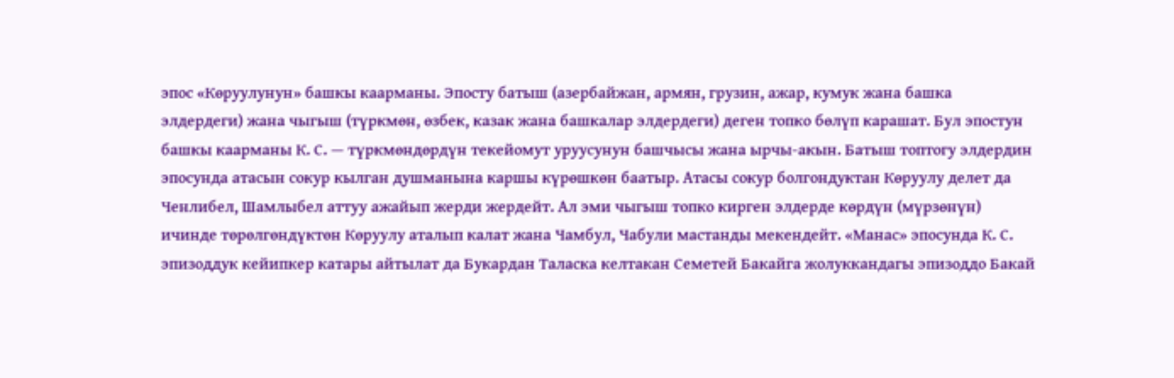эпос «Көруулунун» башкы каарманы. Эпосту батыш (азербайжан, армян, грузин, ажар, кумук жана башка элдердеги) жана чыгыш (түркмөн, өзбек, казак жана башкалар элдердеги) деген топко бөлүп карашат. Бул эпостун башкы каарманы К. С. — түркмөндөрдүн текейомут уруусунун башчысы жана ырчы-акын. Батыш топтогу элдердин эпосунда атасын сокур кылган душманына каршы күрөшкөн баатыр. Атасы сокур болгондуктан Көруулу делет да Ченлибел, Шамлыбел аттуу ажайып жерди жердейт. Ал эми чыгыш топко кирген элдерде көрдүн (мүрзөнүн) ичинде төрөлгөндүктөн Көруулу аталып калат жана Чамбул, Чабули мастанды мекендейт. «Манас» эпосунда К. С. эпизоддук кейипкер катары айтылат да Букардан Таласка келтакан Семетей Бакайга жолуккандагы эпизоддо Бакай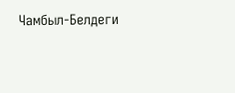Чамбыл-Белдеги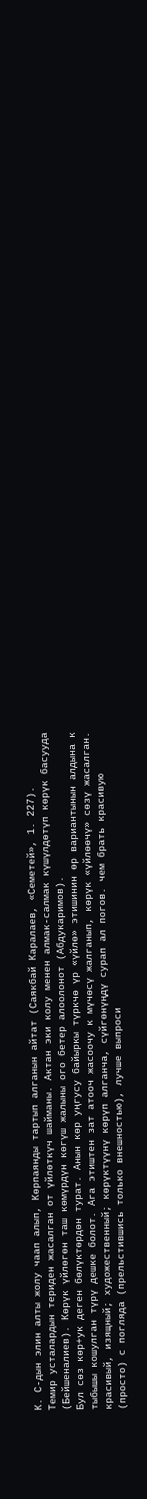К. С-дын элин алты жолу чаап алып, Көрпаянды тартып алганын айтат (Саякбай Каралаев, «Семетей», 1. 227).
Темир усталардын териден жасалган от үйлөткүч шайманы. Актан эки колу менен алмак-салмак күшүлдөтүп көрүк басууда (Бейшеналиев). Көрүк үйлөгөн таш көмүрдүн көгүш жалыны ого бетер алоолонот (Абдукаримов).
Бул сөз көр+ук деген бөлүктөрдөн турат. Анын көр уңгусу байыркы түркчө үр «үйлө» этишинин өр вариантынын алдына к тыбышы кошулган түрү дешке болот. Ага этиштен зат атооч жасоочу к мүчөсү жалганып, көрүк «үйлөөчү» сөзү жасалган.
красивый, изящный; художественный; көрүктүүнү көрүп алганча, сүйгөнүңдү сурап ал погов. чем брать красивую (просто) с погляда (прельстившись только внешностью), лучше выпроси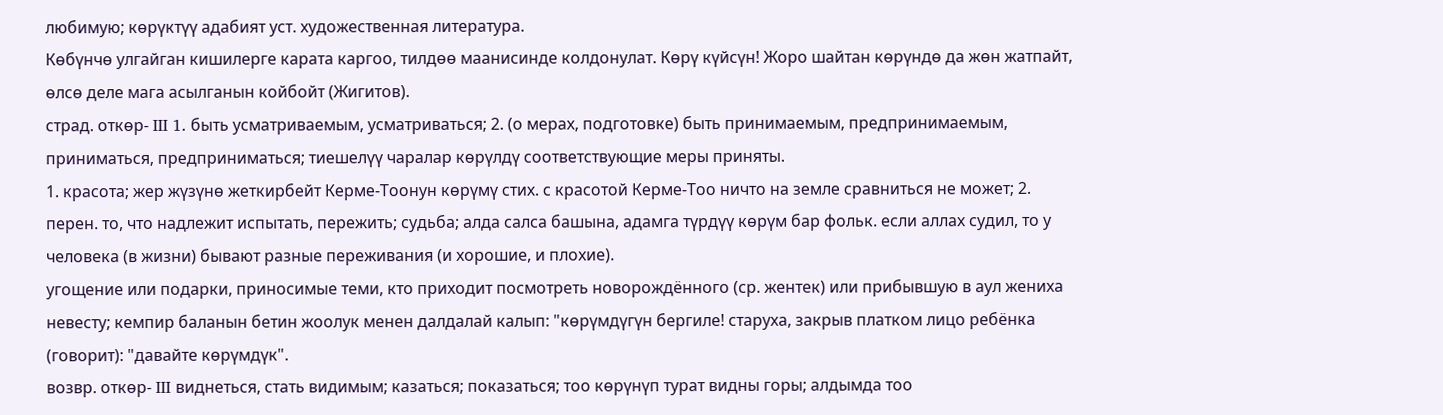любимую; көрүктүү адабият уст. художественная литература.
Көбүнчө улгайган кишилерге карата каргоо, тилдөө маанисинде колдонулат. Көрү күйсүн! Жоро шайтан көрүндө да жөн жатпайт, өлсө деле мага асылганын койбойт (Жигитов).
страд. откөр- III 1. быть усматриваемым, усматриваться; 2. (о мерах, подготовке) быть принимаемым, предпринимаемым, приниматься, предприниматься; тиешелүү чаралар көрүлдү соответствующие меры приняты.
1. красота; жер жүзүнө жеткирбейт Керме-Тоонун көрүмү стих. с красотой Керме-Тоо ничто на земле сравниться не может; 2. перен. то, что надлежит испытать, пережить; судьба; алда салса башына, адамга түрдүү көрүм бар фольк. если аллах судил, то у человека (в жизни) бывают разные переживания (и хорошие, и плохие).
угощение или подарки, приносимые теми, кто приходит посмотреть новорождённого (ср. жентек) или прибывшую в аул жениха невесту; кемпир баланын бетин жоолук менен далдалай калып: "көрүмдүгүн бергиле! старуха, закрыв платком лицо ребёнка (говорит): "давайте көрүмдүк".
возвр. откөр- III виднеться, стать видимым; казаться; показаться; тоо көрүнүп турат видны горы; алдымда тоо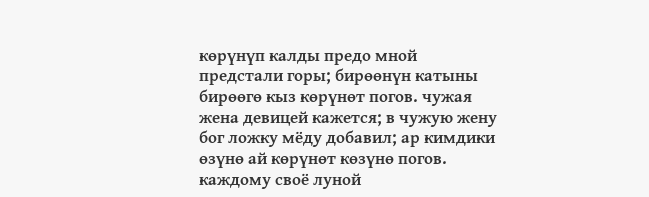көрүнүп калды предо мной предстали горы; бирөөнүн катыны бирөөгө кыз көрүнөт погов. чужая жена девицей кажется; в чужую жену бог ложку мёду добавил; ар кимдики өзүнө ай көрүнөт көзүнө погов. каждому своё луной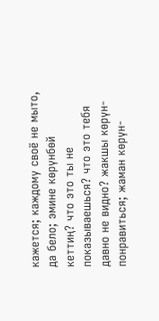кажется; каждому своё не мыто, да бело; эмине көрүнбөй кеттиң? что это ты не показываешься? что это тебя давно не видно? жакшы көрүн- понравиться; жаман көрүн-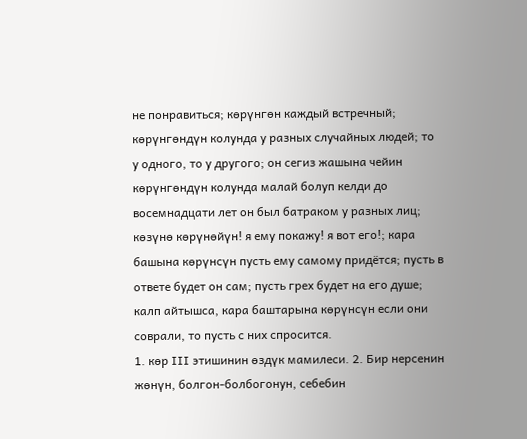не понравиться; көрүнгөн каждый встречный; көрүнгөндүн колунда у разных случайных людей; то у одного, то у другого; он сегиз жашына чейин көрүнгөндүн колунда малай болуп келди до восемнадцати лет он был батраком у разных лиц; көзүнө көрүнөйүн! я ему покажу! я вот его!; кара башына көрүнсүн пусть ему самому придётся; пусть в ответе будет он сам; пусть грех будет на его душе; калп айтышса, кара баштарына көрүнсүн если они соврали, то пусть с них спросится.
1. көр ІІІ этишинин өздүк мамилеси. 2. Бир нерсенин жөнүн, болгон-болбогонун, себебин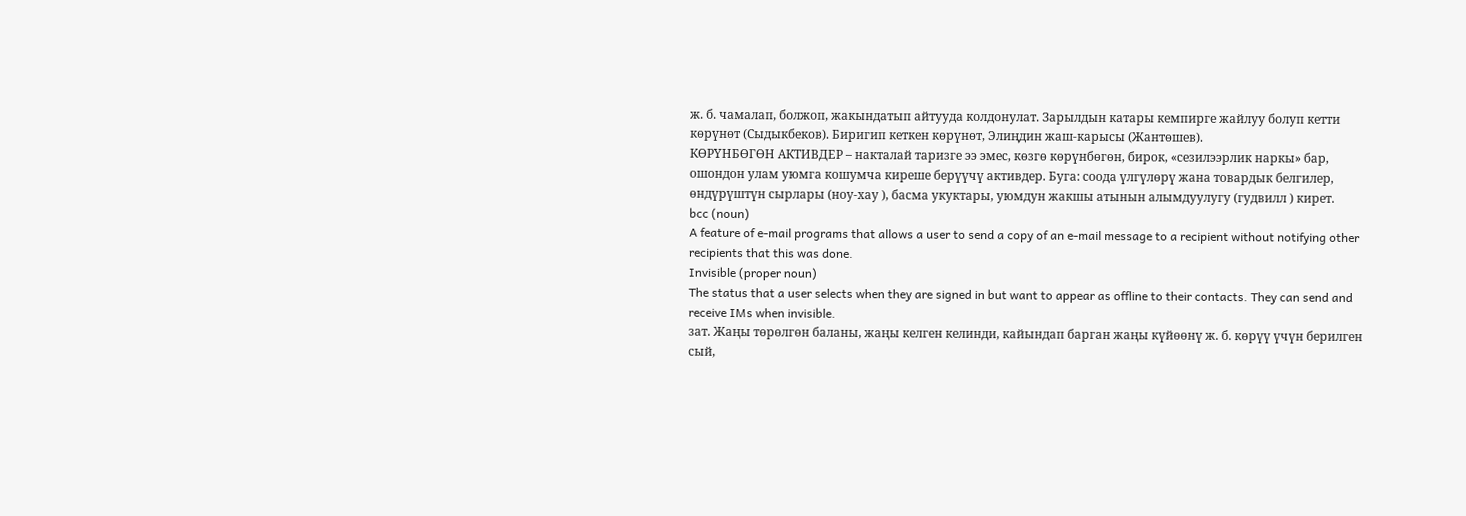ж. б. чамалап, болжоп, жакындатып айтууда колдонулат. Зарылдын катары кемпирге жайлуу болуп кетти көрүнөт (Сыдыкбеков). Биригип кеткен көрүнөт, Элиңдин жаш-карысы (Жантөшев).
КӨРҮНБӨГӨН АКТИВДЕР – накталай таризге ээ эмес, көзгө көрүнбөгөн, бирок, «сезилээрлик наркы» бар, ошондон улам уюмга кошумча киреше берүүчү активдер. Буга: соода үлгүлөрү жана товардык белгилер, өндүрүштүн сырлары (ноу-хау ), басма укуктары, уюмдун жакшы атынын алымдуулугу (гудвилл ) кирет.
bcc (noun)
A feature of e-mail programs that allows a user to send a copy of an e-mail message to a recipient without notifying other recipients that this was done.
Invisible (proper noun)
The status that a user selects when they are signed in but want to appear as offline to their contacts. They can send and receive IMs when invisible.
зат. Жаңы төрөлгөн баланы, жаңы келген келинди, кайындап барган жаңы күйөөнү ж. б. көрүү үчүн берилген сый,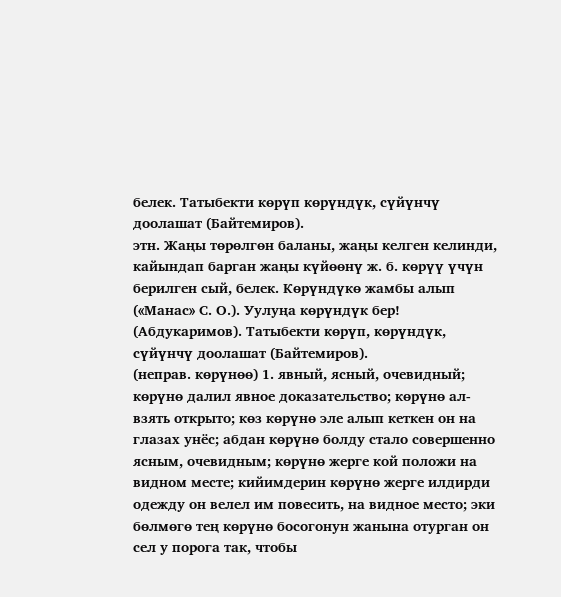белек. Татыбекти көрүп көрүндүк, сүйүнчү доолашат (Байтемиров).
этн. Жаңы төрөлгөн баланы, жаңы келген келинди, кайындап барган жаңы күйөөнү ж. б. көрүү үчүн берилген сый, белек. Көрүндүкө жамбы алып («Манас» С. О.). Уулуңа көрүндүк бер! (Абдукаримов). Татыбекти көрүп, көрүндүк, сүйүнчү доолашат (Байтемиров).
(неправ. көрүнөө) 1. явный, ясный, очевидный; көрүнө далил явное доказательство; көрүнө ал- взять открыто; көз көрүнө эле алып кеткен он на глазах унёс; абдан көрүнө болду стало совершенно ясным, очевидным; көрүнө жерге кой положи на видном месте; кийимдерин көрүнө жерге илдирди одежду он велел им повесить, на видное место; эки бөлмөгө тең көрүнө босогонун жанына отурган он сел у порога так, чтобы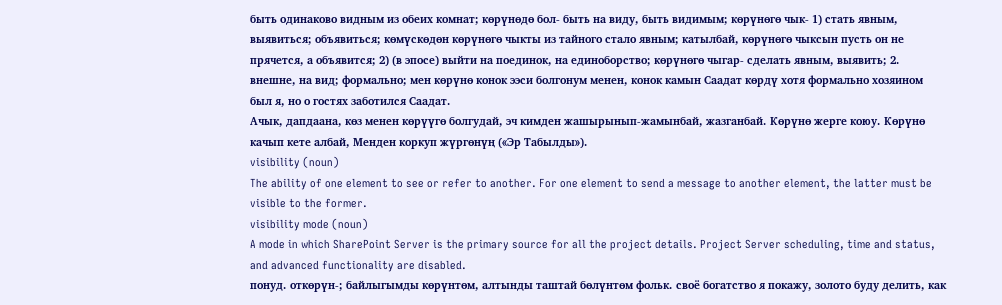быть одинаково видным из обеих комнат; көрүнөдө бол- быть на виду, быть видимым; көрүнөгө чык- 1) стать явным, выявиться; объявиться; көмүскөдөн көрүнөгө чыкты из тайного стало явным; катылбай, көрүнөгө чыксын пусть он не прячется, а объявится; 2) (в эпосе) выйти на поединок, на единоборство; көрүнөгө чыгар- сделать явным, выявить; 2. внешне, на вид; формально; мен көрүнө конок ээси болгонум менен, конок камын Саадат көрдү хотя формально хозяином был я, но о гостях заботился Саадат.
Ачык, дапдаана, көз менен көрүүгө болгудай, эч кимден жашырынып-жамынбай, жазганбай. Көрүнө жерге коюу. Көрүнө качып кете албай, Менден коркуп жүргөнүң («Эр Табылды»).
visibility (noun)
The ability of one element to see or refer to another. For one element to send a message to another element, the latter must be visible to the former.
visibility mode (noun)
A mode in which SharePoint Server is the primary source for all the project details. Project Server scheduling, time and status, and advanced functionality are disabled.
понуд. откөрүн-; байлыгымды көрүнтөм, алтынды таштай бөлүнтөм фольк. своё богатство я покажу, золото буду делить, как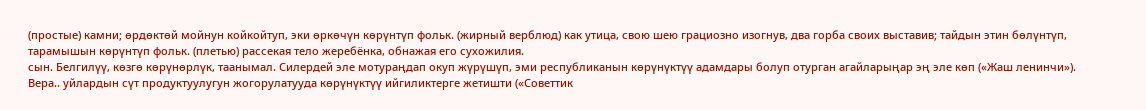(простые) камни; өрдөктөй мойнун койкойтуп, эки өркөчүн көрүнтүп фольк. (жирный верблюд) как утица, свою шею грациозно изогнув, два горба своих выставив; тайдын этин бөлүнтүп, тарамышын көрүнтүп фольк. (плетью) рассекая тело жеребёнка, обнажая его сухожилия.
сын. Белгилүү, көзгө көрүнөрлүк, таанымал. Силердей эле мотураңдап окуп жүрүшүп, эми республиканын көрүнүктүү адамдары болуп отурган агайларыңар эң эле көп («Жаш ленинчи»). Вера.. уйлардын сүт продуктуулугун жогорулатууда көрүнүктүү ийгиликтерге жетишти («Советтик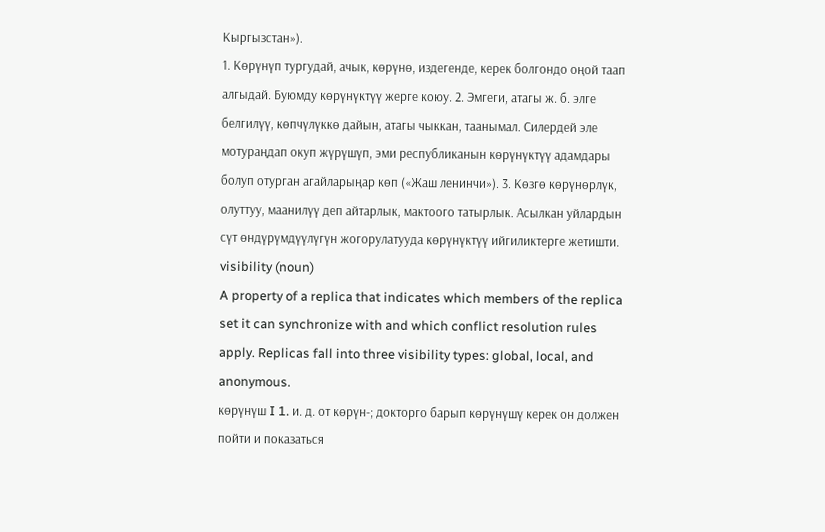Кыргызстан»).
1. Көрүнүп тургудай, ачык, көрүнө, издегенде, керек болгондо оңой таап алгыдай. Буюмду көрүнүктүү жерге коюу. 2. Эмгеги, атагы ж. б. элге белгилүү, көпчүлүккө дайын, атагы чыккан, таанымал. Силердей эле мотураңдап окуп жүрүшүп, эми республиканын көрүнүктүү адамдары болуп отурган агайларыңар көп («Жаш ленинчи»). 3. Көзгө көрүнөрлүк, олуттуу, маанилүү деп айтарлык, мактоого татырлык. Асылкан уйлардын сүт өндүрүмдүүлүгүн жогорулатууда көрүнүктүү ийгиликтерге жетишти.
visibility (noun)
A property of a replica that indicates which members of the replica set it can synchronize with and which conflict resolution rules apply. Replicas fall into three visibility types: global, local, and anonymous.
көрүнүш I 1. и. д. от көрүн-; докторго барып көрүнүшү керек он должен пойти и показаться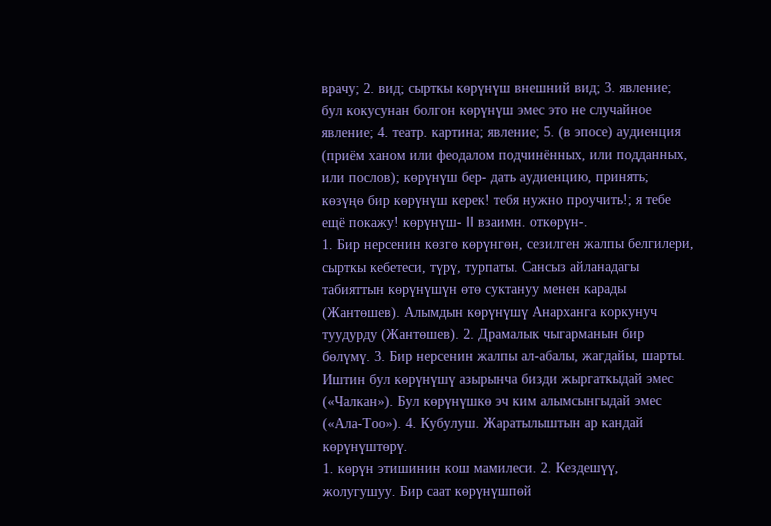врачу; 2. вид; сырткы көрүнүш внешний вид; 3. явление; бул кокусунан болгон көрүнүш эмес это не случайное явление; 4. театр. картина; явление; 5. (в эпосе) аудиенция (приём ханом или феодалом подчинённых, или подданных, или послов); көрүнүш бер- дать аудиенцию, принять; көзүңө бир көрүнүш керек! тебя нужно проучить!; я тебе ещё покажу! көрүнүш- II взаимн. откөрүн-.
1. Бир нерсенин көзгө көрүнгөн, сезилген жалпы белгилери, сырткы кебетеси, түрү, турпаты. Сансыз айланадагы табияттын көрүнүшүн өтө суктануу менен карады (Жантөшев). Алымдын көрүнүшү Анарханга коркунуч туудурду (Жантөшев). 2. Драмалык чыгарманын бир бөлүмү. 3. Бир нерсенин жалпы ал-абалы, жагдайы, шарты. Иштин бул көрүнүшү азырынча бизди жыргаткыдай эмес («Чалкан»). Бул көрүнүшкө эч ким алымсынгыдай эмес («Ала-Тоо»). 4. Кубулуш. Жаратылыштын ар кандай көрүнүштөрү.
1. көрүн этишинин кош мамилеси. 2. Кездешүү, жолугушуу. Бир саат көрүнүшпөй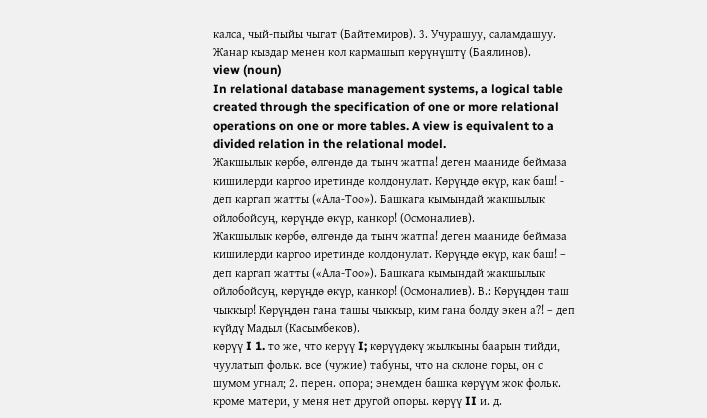калса, чый-пыйы чыгат (Байтемиров). 3. Учурашуу, саламдашуу. Жанар кыздар менен кол кармашып көрүнүштү (Баялинов).
view (noun)
In relational database management systems, a logical table created through the specification of one or more relational operations on one or more tables. A view is equivalent to a divided relation in the relational model.
Жакшылык көрбө, өлгөндө да тынч жатпа! деген мааниде беймаза кишилерди каргоо иретинде колдонулат. Көрүңдө өкүр, как баш! - деп каргап жатты («Ала-Тоо»). Башкага кымындай жакшылык ойлобойсуң, көрүңдө өкүр, канкор! (Осмоналиев).
Жакшылык көрбө, өлгөндө да тынч жатпа! деген мааниде беймаза кишилерди каргоо иретинде колдонулат. Көрүңдө өкүр, как баш! – деп каргап жатты («Ала-Тоо»). Башкага кымындай жакшылык ойлобойсуң, көрүңдө өкүр, канкор! (Осмоналиев). В.: Көрүңдөн таш чыккыр! Көрүңдөн гана ташы чыккыр, ким гана болду экен а?! – деп күйдү Мадыл (Касымбеков).
көрүү I 1. то же, что керүү I; көрүүдөкү жылкыны баарын тийди, чуулатып фольк. все (чужие) табуны, что на склоне горы, он с шумом угнал; 2. перен. опора; энемден башка көрүүм жок фольк. кроме матери, у меня нет другой опоры. көрүү II и. д.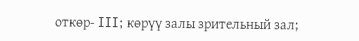откөр- III; көрүү залы зрительный зал;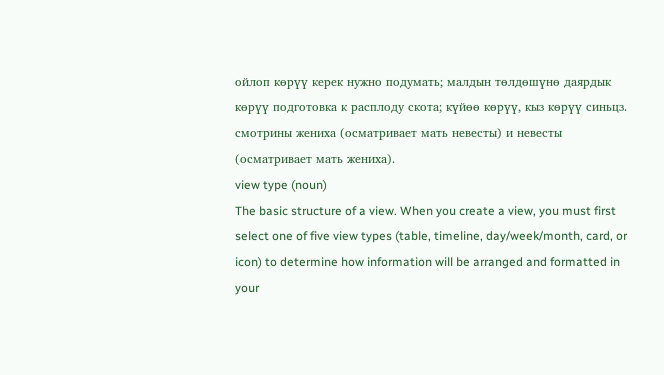ойлоп көрүү керек нужно подумать; малдын төлдөшүнө даярдык көрүү подготовка к расплоду скота; күйөө көрүү, кыз көрүү синьцз. смотрины жениха (осматривает мать невесты) и невесты (осматривает мать жениха).
view type (noun)
The basic structure of a view. When you create a view, you must first select one of five view types (table, timeline, day/week/month, card, or icon) to determine how information will be arranged and formatted in your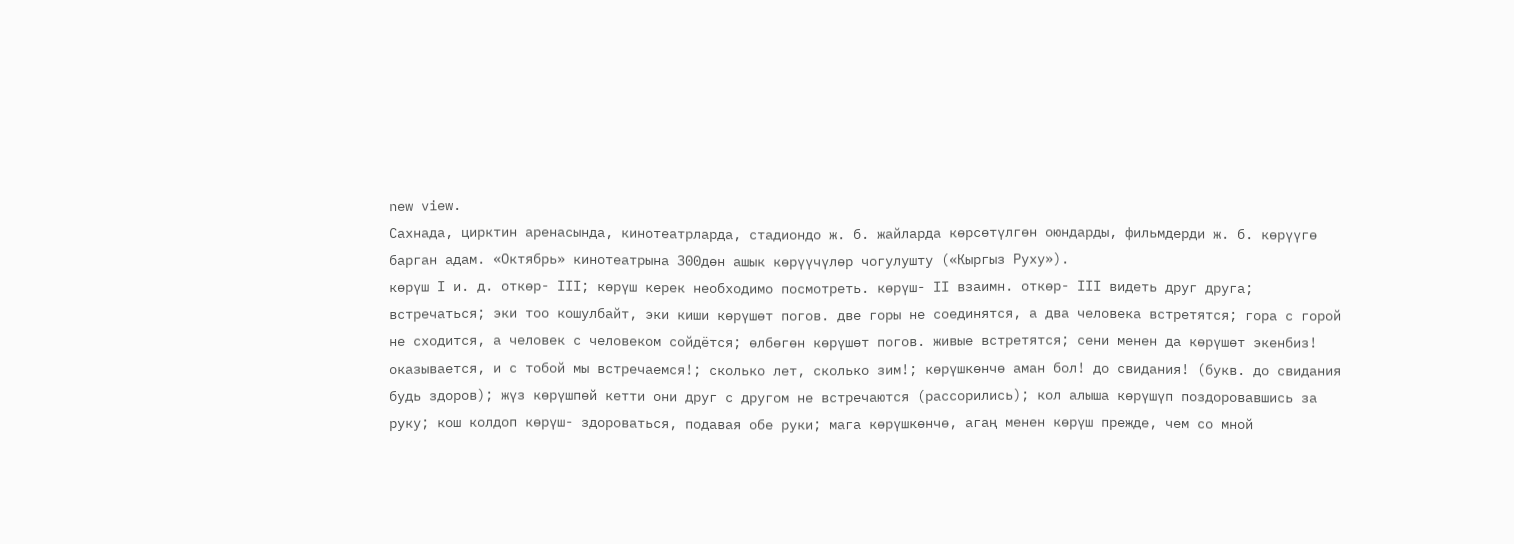new view.
Сахнада, цирктин аренасында, кинотеатрларда, стадиондо ж. б. жайларда көрсөтүлгөн оюндарды, фильмдерди ж. б. көрүүгө барган адам. «Октябрь» кинотеатрына З00дөн ашык көрүүчүлөр чогулушту («Кыргыз Руху»).
көрүш I и. д. откөр- III; көрүш керек необходимо посмотреть. көрүш- II взаимн. откөр- III видеть друг друга; встречаться; эки тоо кошулбайт, эки киши көрүшөт погов. две горы не соединятся, а два человека встретятся; гора с горой не сходится, а человек с человеком сойдётся; өлбөгөн көрүшөт погов. живые встретятся; сени менен да көрүшөт экенбиз! оказывается, и с тобой мы встречаемся!; сколько лет, сколько зим!; көрүшкөнчө аман бол! до свидания! (букв. до свидания будь здоров); жүз көрүшпөй кетти они друг с другом не встречаются (рассорились); кол алыша көрүшүп поздоровавшись за руку; кош колдоп көрүш- здороваться, подавая обе руки; мага көрүшкөнчө, агаң менен көрүш прежде, чем со мной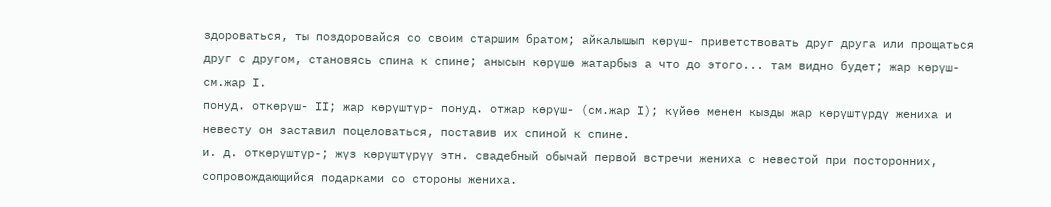здороваться, ты поздоровайся со своим старшим братом; айкалышып көрүш- приветствовать друг друга или прощаться друг с другом, становясь спина к спине; анысын көрүшө жатарбыз а что до этого... там видно будет; жар көрүш- см.жар I.
понуд. откөрүш- II; жар көрүштүр- понуд. отжар көрүш- (см.жар I); күйөө менен кызды жар көрүштүрдү жениха и невесту он заставил поцеловаться, поставив их спиной к спине.
и. д. откөрүштүр-; жүз көрүштүрүү этн. свадебный обычай первой встречи жениха с невестой при посторонних, сопровождающийся подарками со стороны жениха.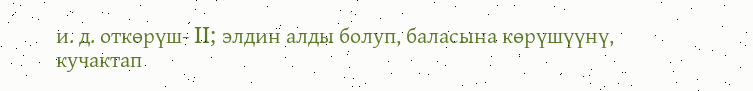и. д. откөрүш- II; элдин алды болуп, баласына көрүшүүнү, кучактап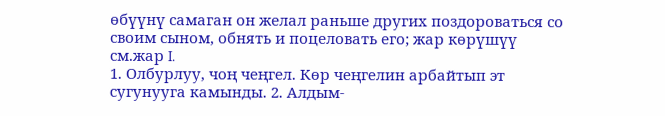өбүүнү самаган он желал раньше других поздороваться со своим сыном, обнять и поцеловать его; жар көрүшүү см.жар I.
1. Олбурлуу, чоң чеңгел. Көр чеңгелин арбайтып эт сугунууга камынды. 2. Алдым-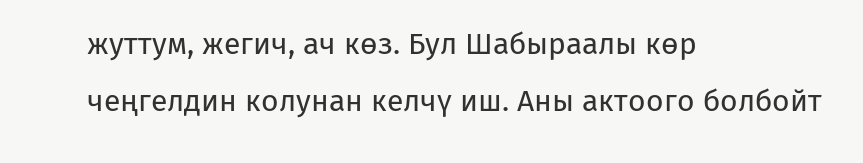жуттум, жегич, ач көз. Бул Шабыраалы көр чеңгелдин колунан келчү иш. Аны актоого болбойт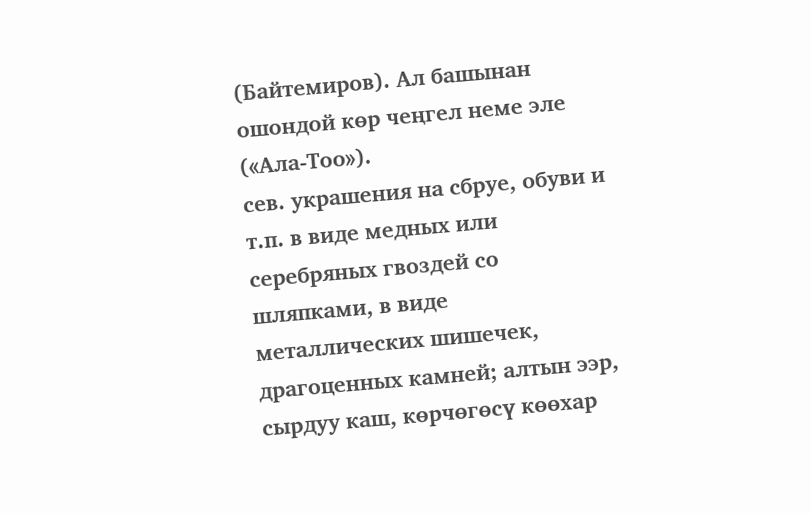(Байтемиров). Ал башынан ошондой көр чеңгел неме эле («Ала-Тоо»).
сев. украшения на сбруе, обуви и т.п. в виде медных или серебряных гвоздей со шляпками, в виде металлических шишечек, драгоценных камней; алтын ээр, сырдуу каш, көрчөгөсү көөхар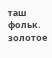таш фольк. золотое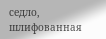седло, шлифованная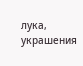лука, украшения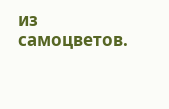из самоцветов.